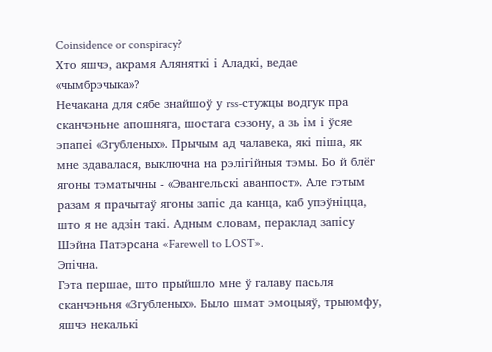Coinsidence or conspiracy?
Хто яшчэ, акрамя Аляняткі і Аладкі, ведае «чымбрэчыка»?
Нечакана для сябе знайшоў у rss-стужцы водгук пра сканчэньне апошняга, шостага сэзону, а зь ім і ўсяе эпапеі «Згубленых». Прычым ад чалавека, які піша, як мне здавалася, выключна на рэлігійныя тэмы. Бо й блёг ягоны тэматычны - «Эвангельскі аванпост». Але гэтым разам я прачытаў ягоны запіс да канца, каб упэўніцца, што я не адзін такі. Адным словам, пераклад запісу Шэйна Патэрсана «Farewell to LOST».
Эпічна.
Гэта першае, што прыйшло мне ў галаву пасьля сканчэньня «Згубленых». Было шмат эмоцыяў, трыюмфу, яшчэ некалькі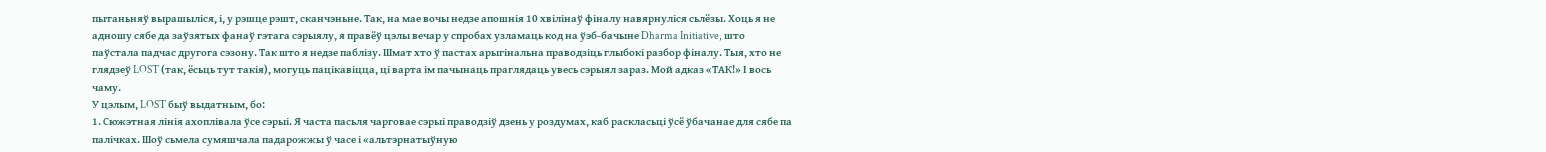пытаньняў вырашыліся, і, у рэшце рэшт, сканчэньне. Так, на мае вочы недзе апошнія 10 хвілінаў фіналу навярнуліся сьлёзы. Хоць я не адношу сябе да заўзятых фанаў гэтага сэрыялу, я правёў цэлы вечар у спробах узламаць код на ўэб-бачыне Dharma Initiative, што паўстала падчас другога сэзону. Так што я недзе паблізу. Шмат хто ў пастах арыгінальна праводзіць глыбокі разбор фіналу. Тыя, хто не глядзеў LOST (так, ёсьць тут такія), могуць пацікавіцца, ці варта ім пачынаць праглядаць увесь сэрыял зараз. Мой адказ «ТАК!» І вось чаму.
У цэлым, LOST быў выдатным, бо:
1. Сюжэтная лінія ахоплівала ўсе сэрыі. Я часта пасьля чарговае сэрыі праводзіў дзень у роздумах, каб раскласьці ўсё ўбачанае для сябе па палічках. Шоў сьмела сумяшчала падарожжы ў часе і «альтэрнатыўную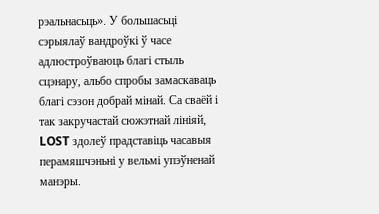рэальнасьць». У большасьці сэрыялаў вандроўкі ў часе адлюстроўваюць благі стыль сцэнару, альбо спробы замаскаваць благі сэзон добрай мінай. Са сваёй і так закручастай сюжэтнай лініяй, LOST здолеў прадставіць часавыя перамяшчэньні у вельмі упэўненай манэры.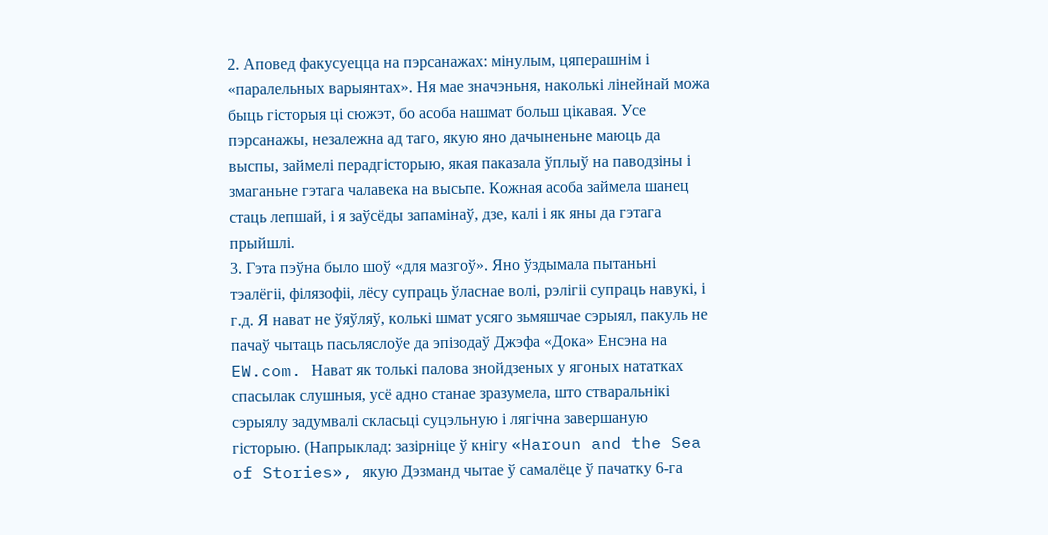2. Аповед факусуецца на пэрсанажах: мінулым, цяперашнім і «паралельных варыянтах». Ня мае значэньня, наколькі лінейнай можа быць гісторыя ці сюжэт, бо асоба нашмат больш цікавая. Усе пэрсанажы, незалежна ад таго, якую яно дачыненьне маюць да выспы, займелі перадгісторыю, якая паказала ўплыў на паводзіны і змаганьне гэтага чалавека на высьпе. Кожная асоба займела шанец стаць лепшай, і я заўсёды запамінаў, дзе, калі і як яны да гэтага прыйшлі.
3. Гэта пэўна было шоў «для мазгоў». Яно ўздымала пытаньні тэалёгіі, філязофіі, лёсу супраць ўласнае волі, рэлігіі супраць навукі, і г.д. Я нават не ўяўляў, колькі шмат усяго зьмяшчае сэрыял, пакуль не пачаў чытаць пасьляслоўе да эпізодаў Джэфа «Дока» Енсэна на EW.com. Нават як толькі палова знойдзеных у ягоных нататках спасылак слушныя, усё адно станае зразумела, што стваральнікі сэрыялу задумвалі скласьці суцэльную і лягічна завершаную гісторыю. (Напрыклад: зазірніце ў кнігу «Haroun and the Sea of Stories», якую Дэзманд чытае ў самалёце ў пачатку 6-га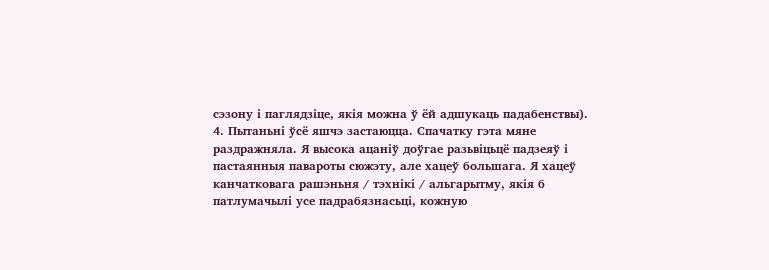сэзону і паглядзіце, якія можна ў ёй адшукаць падабенствы).
4. Пытаньні ўсё яшчэ застаюцца. Спачатку гэта мяне раздражняла. Я высока ацаніў доўгае разьвіцьцё падзеяў і пастаянныя павароты сюжэту, але хацеў большага. Я хацеў канчатковага рашэньня / тэхнікі / альгарытму, якія б патлумачылі усе падрабязнасьці, кожную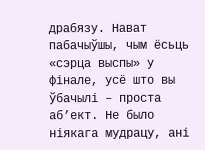драбязу. Нават пабачыўшы, чым ёсьць «сэрца выспы» у фінале, усё што вы ўбачылі – проста аб’ект. Не было ніякага мудрацу, ані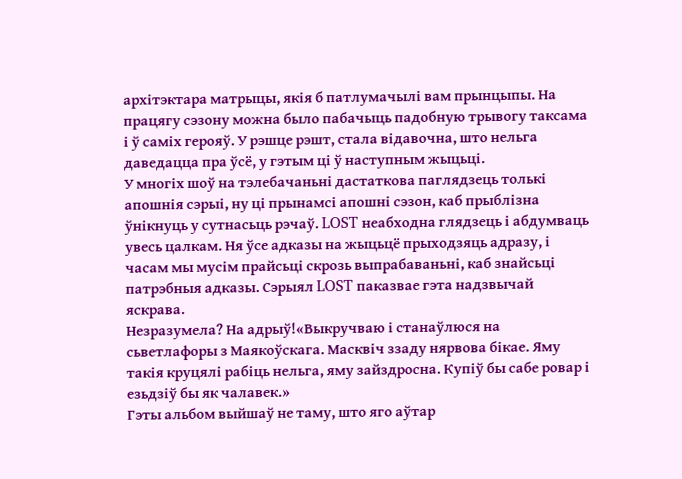архітэктара матрыцы, якія б патлумачылі вам прынцыпы. На працягу сэзону можна было пабачыць падобную трывогу таксама і ў саміх герояў. У рэшце рэшт, стала відавочна, што нельга даведацца пра ўсё, у гэтым ці ў наступным жыцьці.
У многіх шоў на тэлебачаньні дастаткова паглядзець толькі апошнія сэрыі, ну ці прынамсі апошні сэзон, каб прыблізна ўнікнуць у сутнасьць рэчаў. LOST неабходна глядзець і абдумваць увесь цалкам. Ня ўсе адказы на жыцьцё прыходзяць адразу, і часам мы мусім прайсьці скрозь выпрабаваньні, каб знайсьці патрэбныя адказы. Сэрыял LOST паказвае гэта надзвычай яскрава.
Незразумела? На адрыў!«Выкручваю і станаўлюся на сьветлафоры з Маякоўскага. Масквіч ззаду нярвова бікае. Яму такія круцялі рабіць нельга, яму зайздросна. Купіў бы сабе ровар і езьдзіў бы як чалавек.»
Гэты альбом выйшаў не таму, што яго аўтар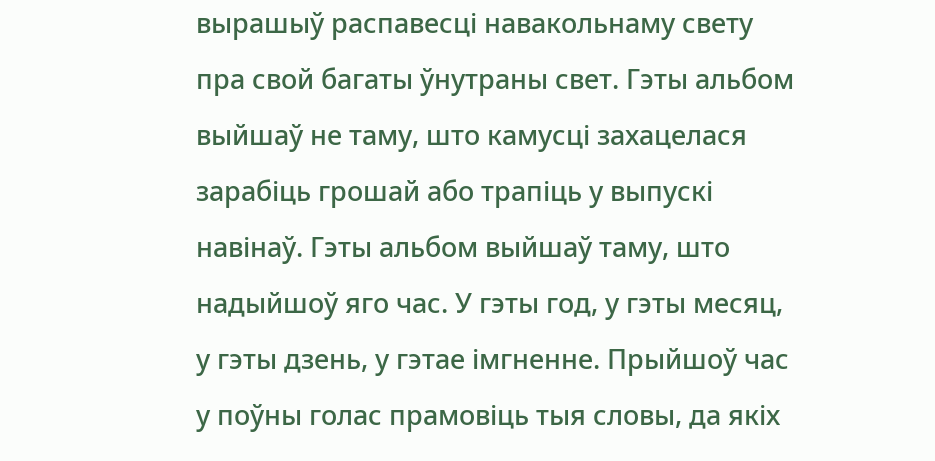вырашыў распавесці навакольнаму свету пра свой багаты ўнутраны свет. Гэты альбом выйшаў не таму, што камусці захацелася зарабіць грошай або трапіць у выпускі навінаў. Гэты альбом выйшаў таму, што надыйшоў яго час. У гэты год, у гэты месяц, у гэты дзень, у гэтае імгненне. Прыйшоў час у поўны голас прамовіць тыя словы, да якіх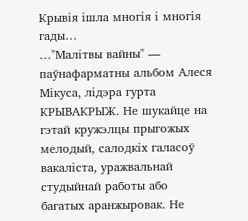Крывія ішла многія і многія гады…
…"Малітвы вайны" — паўнафарматны альбом Алеся Мікуса, лідэра гурта КРЫВАКРЫЖ. Не шукайце на гэтай кружэлцы прыгожых мелодый, салодкіх галасоў вакаліста, уражвальнай студыйнай работы або багатых аранжыровак. Не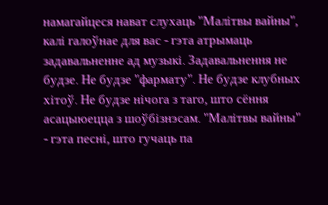намагайцеся нават слухаць "Малітвы вайны", калі галоўнае для вас - гэта атрымаць задавальненне ад музыкі. Задавальнення не будзе. Не будзе "фармату". Не будзе клубных хітоў. Не будзе нічога з таго, што сёння асацыюецца з шоўбізнэсам. "Малітвы вайны" - гэта песні, што гучаць па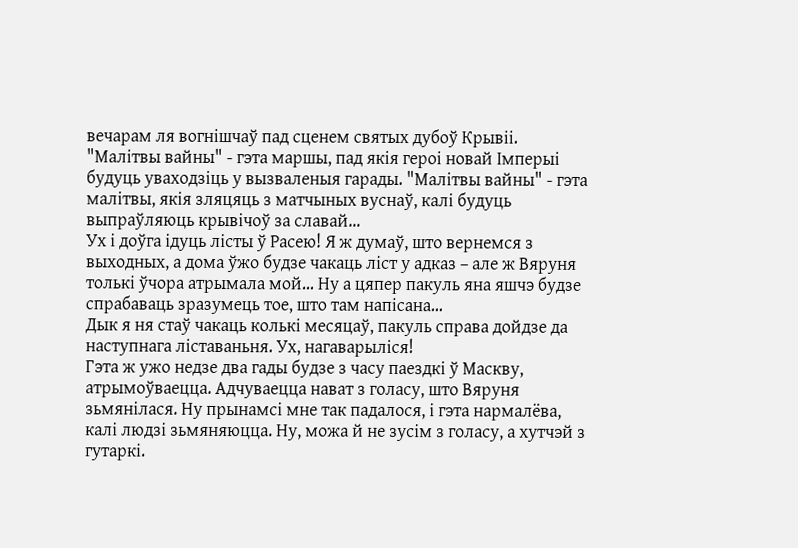вечарам ля вогнішчаў пад сценем святых дубоў Крывіі. "Малітвы вайны" - гэта маршы, пад якія героі новай Імперыі будуць уваходзіць у вызваленыя гарады. "Малітвы вайны" - гэта малітвы, якія зляцяць з матчыных вуснаў, калі будуць выпраўляюць крывічоў за славай…
Ух і доўга ідуць лісты ў Расею! Я ж думаў, што вернемся з выходных, а дома ўжо будзе чакаць ліст у адказ – але ж Вяруня толькі ўчора атрымала мой… Ну а цяпер пакуль яна яшчэ будзе спрабаваць зразумець тое, што там напісана…
Дык я ня стаў чакаць колькі месяцаў, пакуль справа дойдзе да наступнага ліставаньня. Ух, нагаварыліся!
Гэта ж ужо недзе два гады будзе з часу паездкі ў Маскву, атрымоўваецца. Адчуваецца нават з голасу, што Вяруня зьмянілася. Ну прынамсі мне так падалося, і гэта нармалёва, калі людзі зьмяняюцца. Ну, можа й не зусім з голасу, а хутчэй з гутаркі.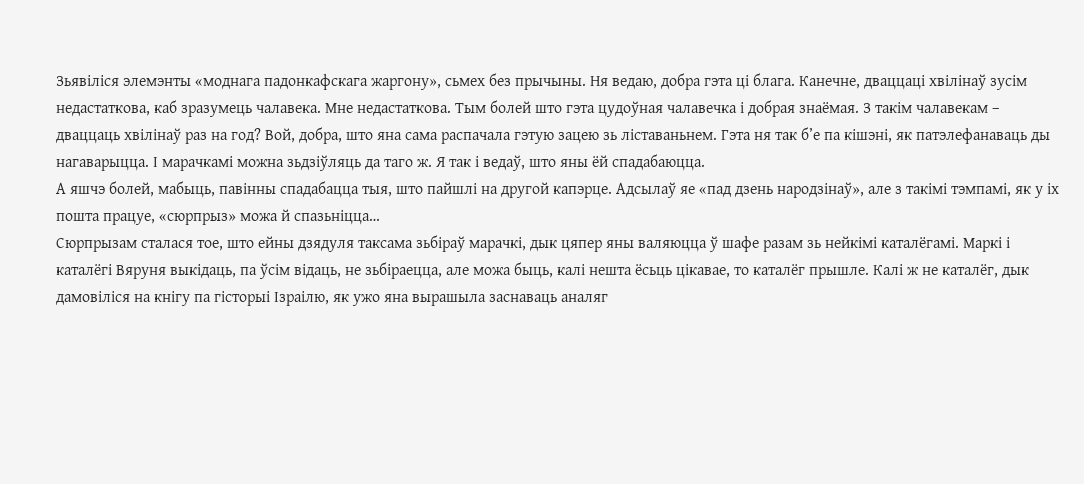Зьявіліся элемэнты «моднага падонкафскага жаргону», сьмех без прычыны. Ня ведаю, добра гэта ці блага. Канечне, дваццаці хвілінаў зусім недастаткова, каб зразумець чалавека. Мне недастаткова. Тым болей што гэта цудоўная чалавечка і добрая знаёмая. З такім чалавекам – дваццаць хвілінаў раз на год? Вой, добра, што яна сама распачала гэтую зацею зь ліставаньнем. Гэта ня так б’е па кішэні, як патэлефанаваць ды нагаварыцца. І марачкамі можна зьдзіўляць да таго ж. Я так і ведаў, што яны ёй спадабаюцца.
А яшчэ болей, мабыць, павінны спадабацца тыя, што пайшлі на другой капэрце. Адсылаў яе «пад дзень народзінаў», але з такімі тэмпамі, як у іх пошта працуе, «сюрпрыз» можа й спазьніцца…
Сюрпрызам сталася тое, што ейны дзядуля таксама зьбіраў марачкі, дык цяпер яны валяюцца ў шафе разам зь нейкімі каталёгамі. Маркі і каталёгі Вяруня выкідаць, па ўсім відаць, не зьбіраецца, але можа быць, калі нешта ёсьць цікавае, то каталёг прышле. Калі ж не каталёг, дык дамовіліся на кнігу па гісторыі Ізраілю, як ужо яна вырашыла заснаваць аналяг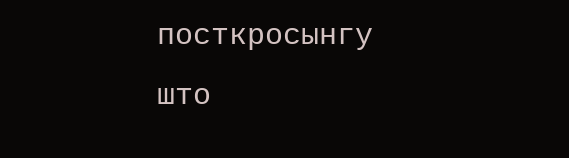посткросынгу што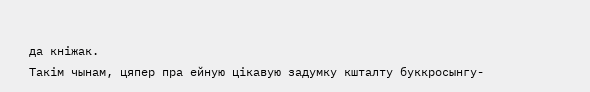да кніжак.
Такім чынам, цяпер пра ейную цікавую задумку кшталту буккросынгу-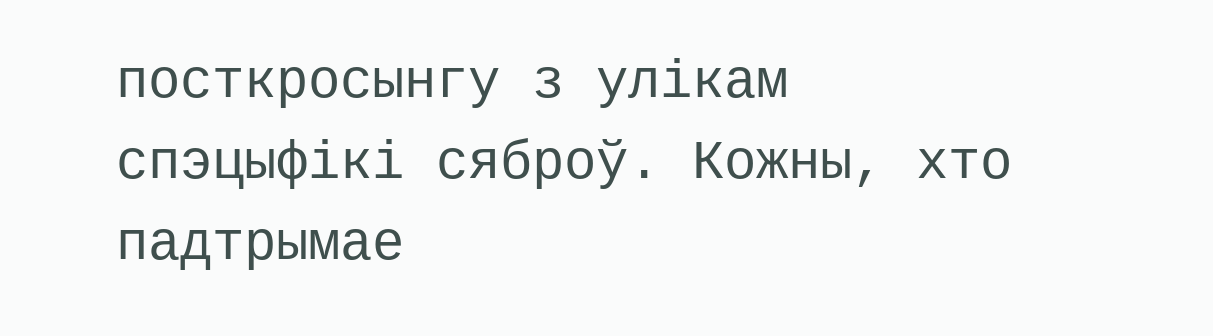посткросынгу з улікам спэцыфікі сяброў. Кожны, хто падтрымае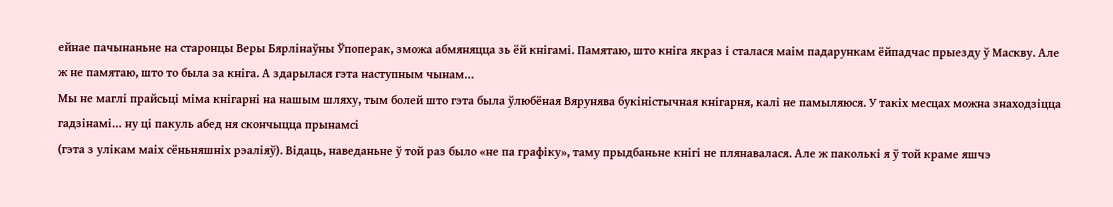ейнае пачынаньне на старонцы Веры Бярлінаўны Ўпоперак, зможа абмяняцца зь ёй кнігамі. Памятаю, што кніга якраз і сталася маім падарункам ёйпадчас прыезду ў Маскву. Але ж не памятаю, што то была за кніга. А здарылася гэта наступным чынам…
Мы не маглі прайсьці міма кнігарні на нашым шляху, тым болей што гэта была ўлюбёная Вярунява букіністычная кнігарня, калі не памыляюся. У такіх месцах можна знаходзіцца гадзінамі… ну ці пакуль абед ня скончыцца прынамсі
(гэта з улікам маіх сёньняшніх рэаліяў). Відаць, наведаньне ў той раз было «не па графіку», таму прыдбаньне кнігі не плянавалася. Але ж паколькі я ў той краме яшчэ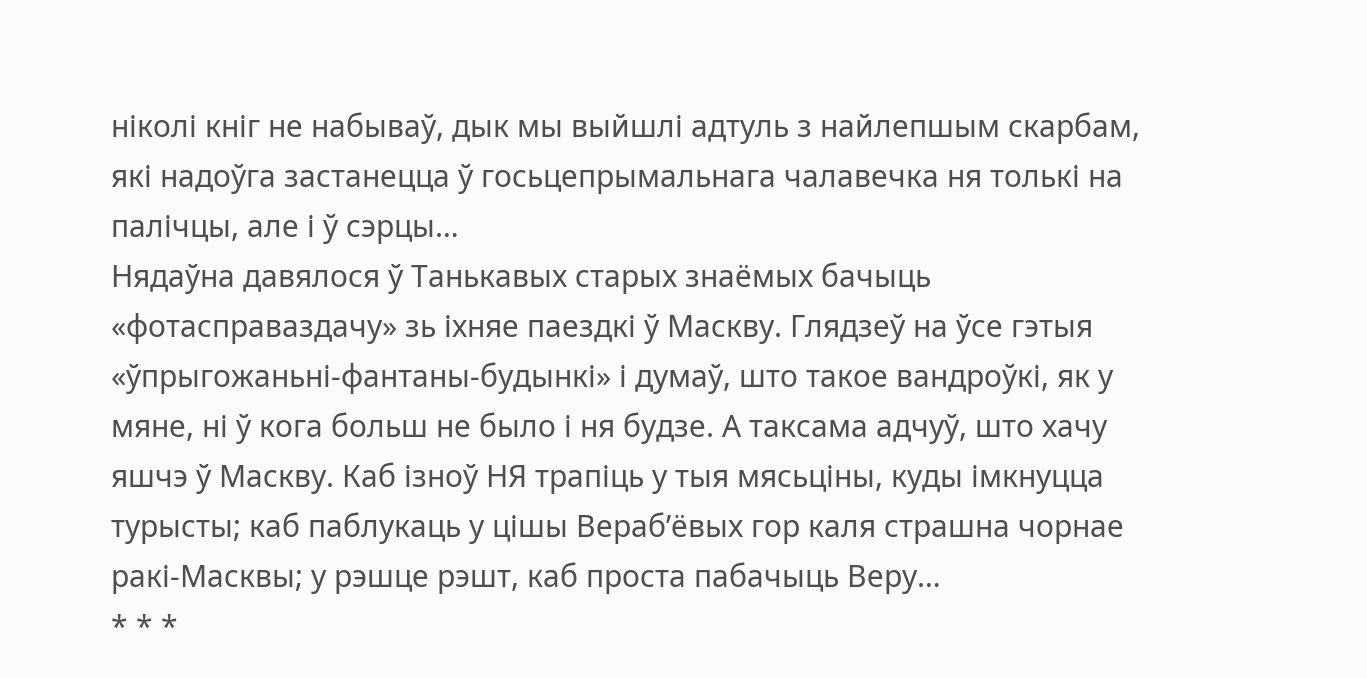ніколі кніг не набываў, дык мы выйшлі адтуль з найлепшым скарбам, які надоўга застанецца ў госьцепрымальнага чалавечка ня толькі на палічцы, але і ў сэрцы…
Нядаўна давялося ў Танькавых старых знаёмых бачыць «фотасправаздачу» зь іхняе паездкі ў Маскву. Глядзеў на ўсе гэтыя «ўпрыгожаньні-фантаны-будынкі» і думаў, што такое вандроўкі, як у мяне, ні ў кога больш не было і ня будзе. А таксама адчуў, што хачу яшчэ ў Маскву. Каб ізноў НЯ трапіць у тыя мясьціны, куды імкнуцца турысты; каб паблукаць у цішы Вераб’ёвых гор каля страшна чорнае ракі-Масквы; у рэшце рэшт, каб проста пабачыць Веру…
* * *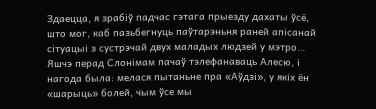Здаецца, я зрабіў падчас гэтага прыезду дахаты ўсё, што мог, каб пазьбегнуць паўтарэньня раней апісанай сітуацыі з сустрэчай двух маладых людзей у мэтро… Яшчэ перад Слонімам пачаў тэлефанаваць Алесю, і нагода была: мелася пытаньне пра «Аўдзі», у якіх ён «шарыць» болей, чым ўсе мы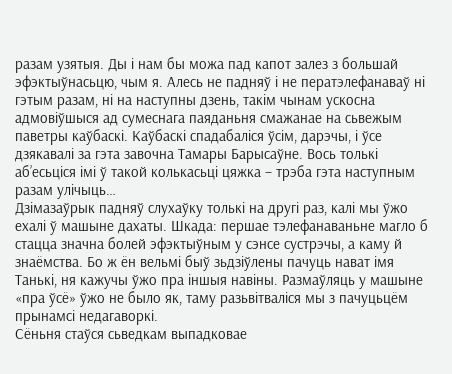разам узятыя. Ды і нам бы можа пад капот залез з большай эфэктыўнасьцю, чым я. Алесь не падняў і не ператэлефанаваў ні гэтым разам, ні на наступны дзень, такім чынам ускосна адмовіўшыся ад сумеснага паяданьня смажанае на сьвежым паветры каўбаскі. Каўбаскі спадабаліся ўсім, дарэчы, і ўсе дзякавалі за гэта завочна Тамары Барысаўне. Вось толькі аб’есьціся імі ў такой колькасьці цяжка – трэба гэта наступным разам улічыць…
Дзімазаўрык падняў слухаўку толькі на другі раз, калі мы ўжо ехалі ў машыне дахаты. Шкада: першае тэлефанаваньне магло б стацца значна болей эфэктыўным у сэнсе сустрэчы, а каму й знаёмства. Бо ж ён вельмі быў зьдзіўлены пачуць нават імя
Танькі, ня кажучы ўжо пра іншыя навіны. Размаўляць у машыне «пра ўсё» ўжо не было як, таму разьвітваліся мы з пачуцьцём прынамсі недагаворкі.
Сёньня стаўся сьведкам выпадковае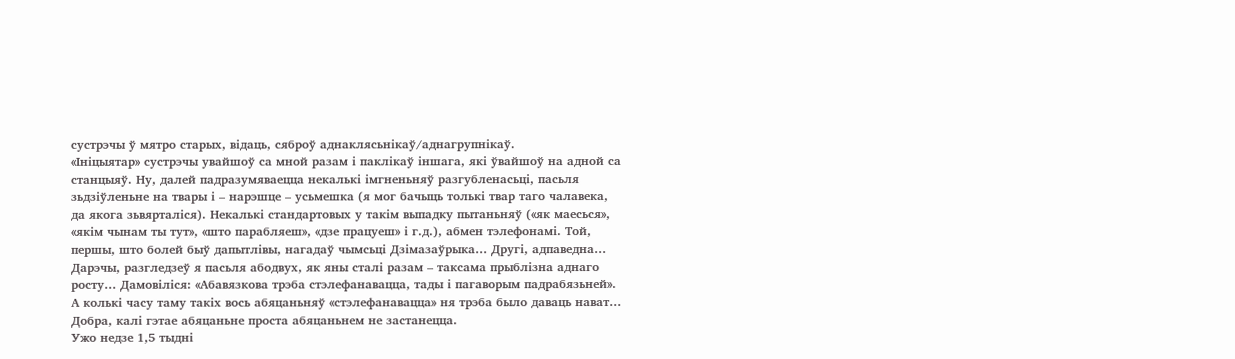сустрэчы ў мятро старых, відаць, сяброў аднаклясьнікаў/аднагрупнікаў.
«Ініцыятар» сустрэчы увайшоў са мной разам і паклікаў іншага, які ўвайшоў на адной са станцыяў. Ну, далей падразумяваецца некалькі імгненьняў разгубленасьці, пасьля зьдзіўленьне на твары і – нарэшце – усьмешка (я мог бачыць толькі твар таго чалавека, да якога зьвярталіся). Некалькі стандартовых у такім выпадку пытаньняў («як маесься», «якім чынам ты тут», «што парабляеш», «дзе працуеш» і г.д.), абмен тэлефонамі. Той, першы, што болей быў дапытлівы, нагадаў чымсьці Дзімазаўрыка… Другі, адпаведна… Дарэчы, разгледзеў я пасьля абодвух, як яны сталі разам – таксама прыблізна аднаго росту… Дамовіліся: «Абавязкова трэба стэлефанавацца, тады і пагаворым падрабязьней».
А колькі часу таму такіх вось абяцаньняў «стэлефанавацца» ня трэба было даваць нават… Добра, калі гэтае абяцаньне проста абяцаньнем не застанецца.
Ужо недзе 1,5 тыдні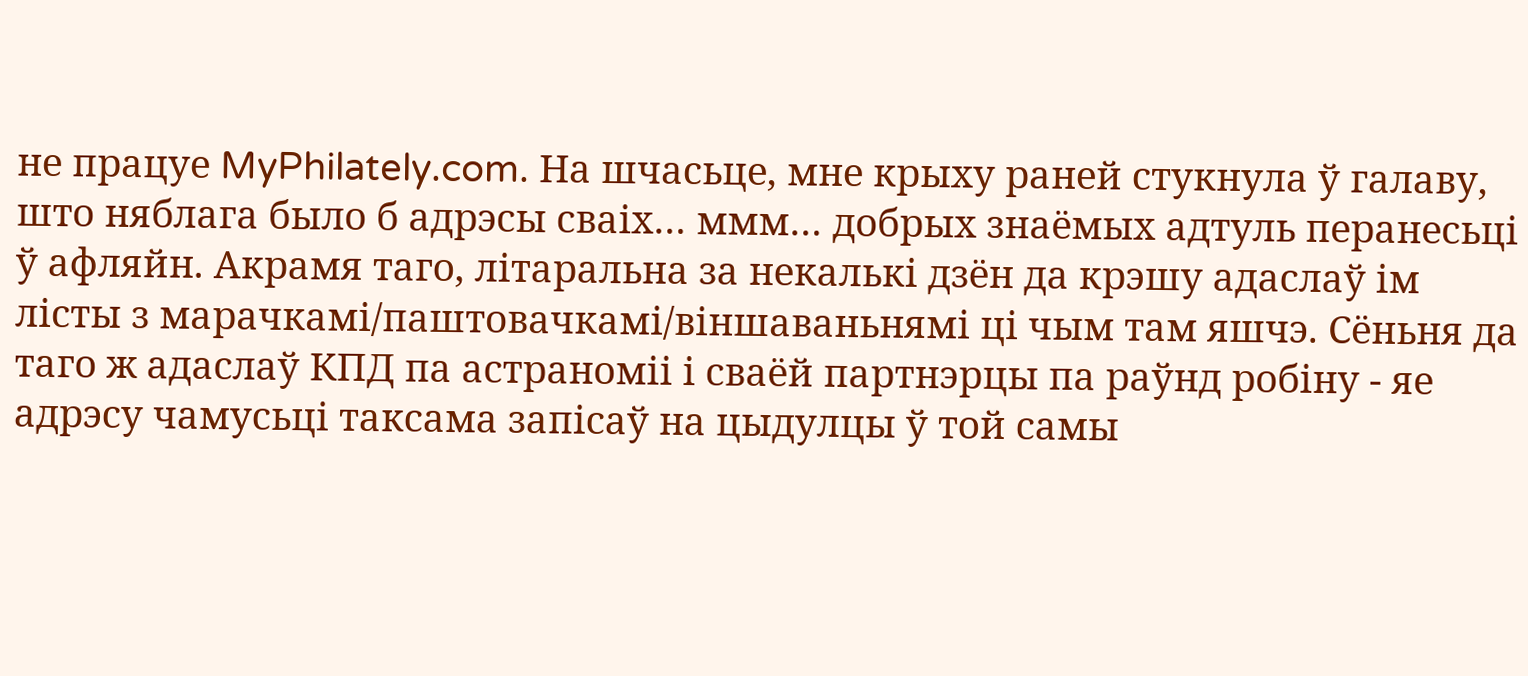не працуе MyPhilately.com. На шчасьце, мне крыху раней стукнула ў галаву, што няблага было б адрэсы сваіх… ммм… добрых знаёмых адтуль перанесьці ў афляйн. Акрамя таго, літаральна за некалькі дзён да крэшу адаслаў ім лісты з марачкамі/паштовачкамі/віншаваньнямі ці чым там яшчэ. Сёньня да таго ж адаслаў КПД па астраноміі і сваёй партнэрцы па раўнд робіну - яе адрэсу чамусьці таксама запісаў на цыдулцы ў той самы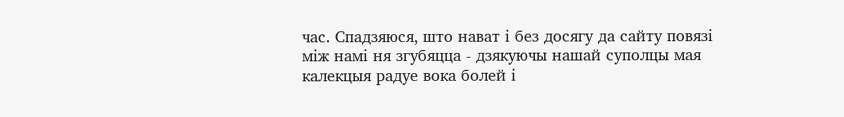час. Спадзяюся, што нават і без досягу да сайту повязі між намі ня згубяцца - дзякуючы нашай суполцы мая калекцыя радуе вока болей і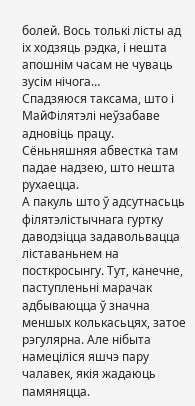болей. Вось толькі лісты ад іх ходзяць рэдка, і нешта апошнім часам не чуваць зусім нічога…
Спадзяюся таксама, што і МайФілятэлі неўзабаве адновіць працу. Сёньняшняя абвестка там падае надзею, што нешта рухаецца.
А пакуль што ў адсутнасьць філятэлістычнага гуртку даводзіцца задавольвацца ліставаньнем на посткросынгу. Тут, канечне, паступленьні марачак адбываюцца ў значна меншых колькасьцях, затое рэгулярна. Але нібыта намеціліся яшчэ пару чалавек, якія жадаюць памяняцца.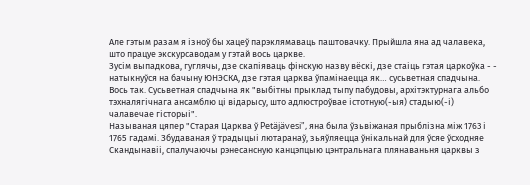Але гэтым разам я ізноў бы хацеў парэклямаваць паштовачку. Прыйшла яна ад чалавека, што працуе экскурсаводам у гэтай вось царкве.
Зусім выпадкова, гуглячы, дзе скапіяваць фінскую назву вёскі, дзе стаіць гэтая царкоўка - - натыкнуўся на бачыну ЮНЭСКА, дзе гэтая царква ўпамінаецца як… сусьветная спадчына. Вось так. Сусьветная спадчына як "выбітны прыклад тыпу пабудовы, архітэктурнага альбо тэхналягічнага ансамблю ці відарысу, што адлюстроўвае істотную(-ыя) стадыю(-і) чалавечае гісторыі".
Называная цяпер "Старая Царква ў Petäjävesi", яна была ўзьвіжаная прыблізна між 1763 і 1765 гадамі. Збудаваная ў традыцыі лютаранаў, зьяўляецца ўнікальнай для ўсяе ўсходняе Скандынавіі, спалучаючы рэнесансную канцэпцыю цэнтральнага плянаваньня царквы з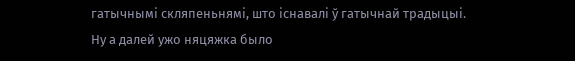гатычнымі скляпеньнямі, што існавалі ў гатычнай традыцыі.
Ну а далей ужо няцяжка было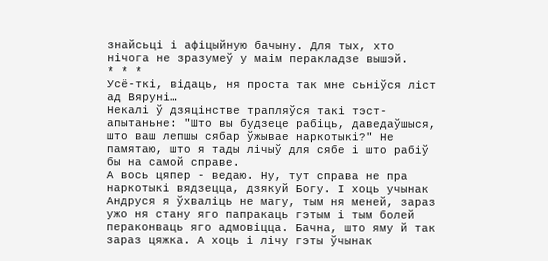знайсьці і афіцыйную бачыну. Для тых, хто нічога не зразумеў у маім перакладзе вышэй.
* * *
Усё-ткі, відаць, ня проста так мне сьніўся ліст ад Вяруні…
Некалі ў дзяцінстве трапляўся такі тэст-апытаньне: "Што вы будзеце рабіць, даведаўшыся, што ваш лепшы сябар ўжывае наркотыкі?" Не памятаю, што я тады лічыў для сябе і што рабіў бы на самой справе.
А вось цяпер - ведаю. Ну, тут справа не пра наркотыкі вядзецца, дзякуй Богу. І хоць учынак Андруся я ўхваліць не магу, тым ня меней, зараз ужо ня стану яго папракаць гэтым і тым болей пераконваць яго адмовіцца. Бачна, што яму й так зараз цяжка. А хоць і лічу гэты ўчынак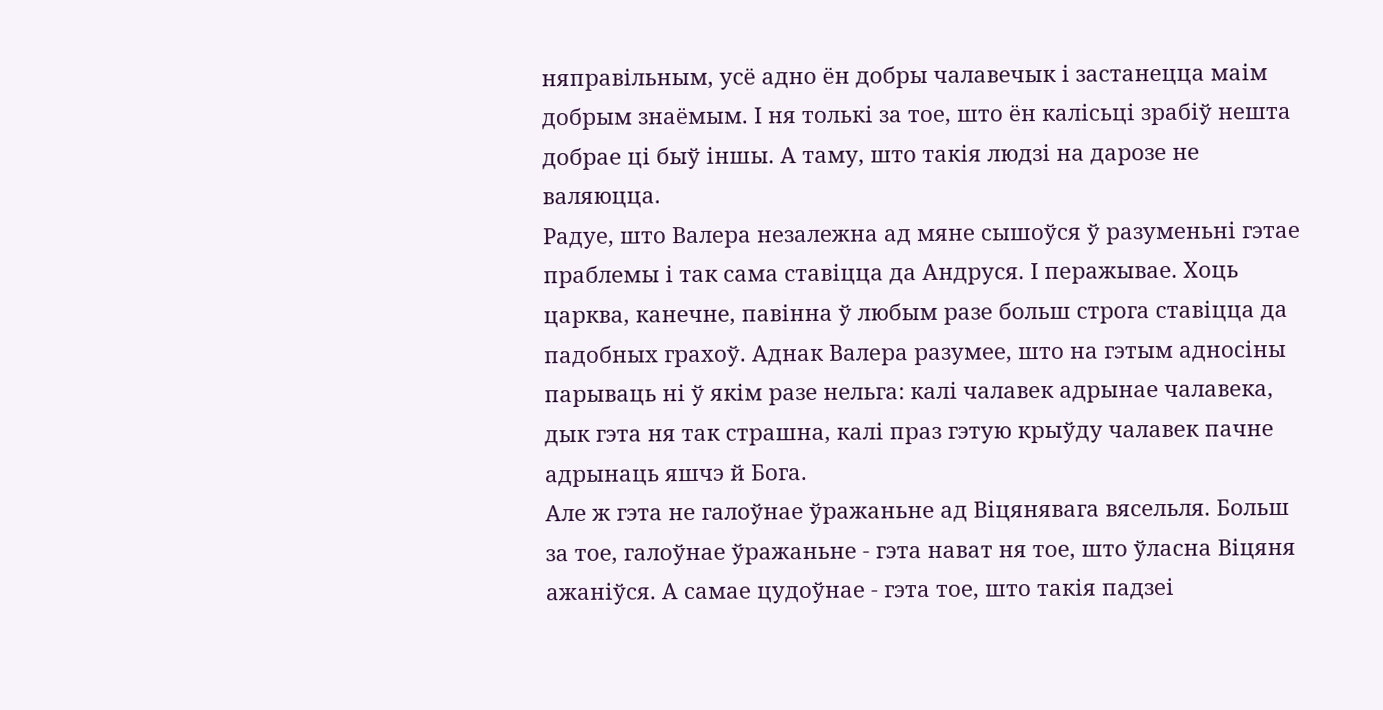няправільным, усё адно ён добры чалавечык і застанецца маім добрым знаёмым. І ня толькі за тое, што ён калісьці зрабіў нешта добрае ці быў іншы. А таму, што такія людзі на дарозе не валяюцца.
Радуе, што Валера незалежна ад мяне сышоўся ў разуменьні гэтае праблемы і так сама ставіцца да Андруся. І перажывае. Хоць царква, канечне, павінна ў любым разе больш строга ставіцца да падобных грахоў. Аднак Валера разумее, што на гэтым адносіны парываць ні ў якім разе нельга: калі чалавек адрынае чалавека, дык гэта ня так страшна, калі праз гэтую крыўду чалавек пачне адрынаць яшчэ й Бога.
Але ж гэта не галоўнае ўражаньне ад Віцянявага вясельля. Больш за тое, галоўнае ўражаньне - гэта нават ня тое, што ўласна Віцяня ажаніўся. А самае цудоўнае - гэта тое, што такія падзеі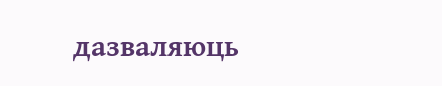дазваляюць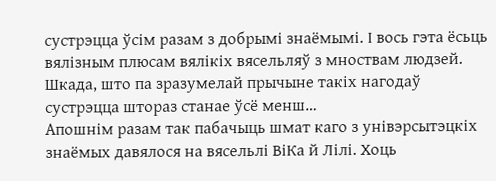сустрэцца ўсім разам з добрымі знаёмымі. І вось гэта ёсьць вялізным плюсам вялікіх вясельляў з мноствам людзей. Шкада, што па зразумелай прычыне такіх нагодаў сустрэцца штораз станае ўсё менш…
Апошнім разам так пабачыць шмат каго з унівэрсытэцкіх знаёмых давялося на вясельлі ВіКа й Лілі. Хоць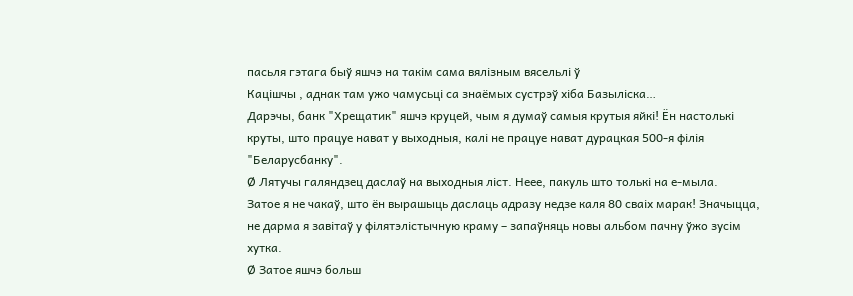пасьля гэтага быў яшчэ на такім сама вялізным вясельлі ў
Кацішчы , аднак там ужо чамусьці са знаёмых сустрэў хіба Базыліска…
Дарэчы, банк "Хрещатик" яшчэ круцей, чым я думаў самыя крутыя яйкі! Ён настолькі круты, што працуе нават у выходныя, калі не працуе нават дурацкая 500-я філія "Беларусбанку".
Ø Лятучы галяндзец даслаў на выходныя ліст. Неее, пакуль што толькі на е-мыла.
Затое я не чакаў, што ён вырашыць даслаць адразу недзе каля 80 сваіх марак! Значыцца, не дарма я завітаў у філятэлістычную краму – запаўняць новы альбом пачну ўжо зусім хутка.
Ø Затое яшчэ больш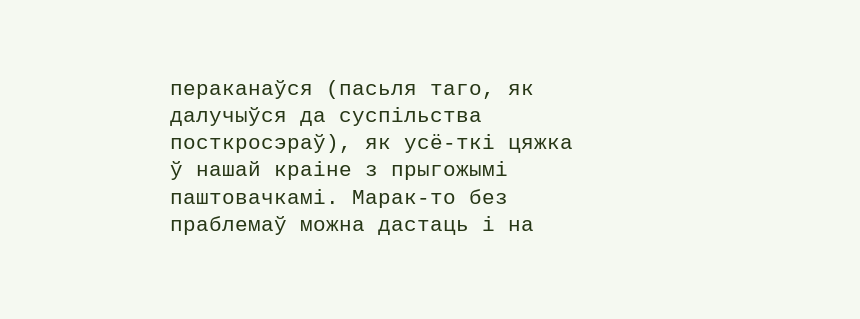пераканаўся (пасьля таго, як далучыўся да суспільства посткросэраў), як усё-ткі цяжка ў нашай краіне з прыгожымі паштовачкамі. Марак-то без праблемаў можна дастаць і на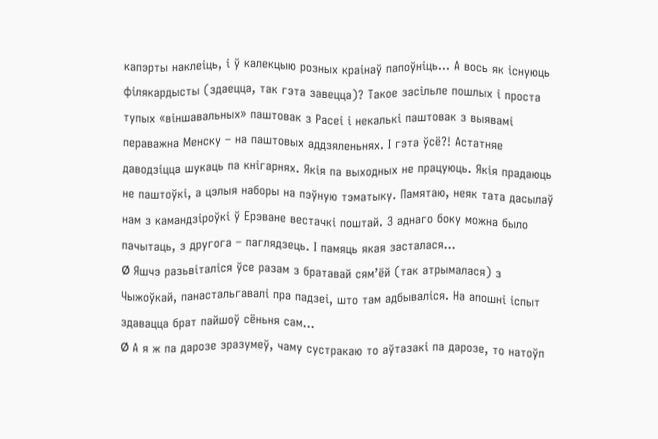капэрты наклеіць, і ў калекцыю розных краінаў папоўніць… А вось як існуюць філякардысты (здаецца, так гэта завецца)? Такое засільле пошлых і проста тупых «віншавальных» паштовак з Расеі і некалькі паштовак з выявамі пераважна Менску – на паштовых аддзяленьнях. І гэта ўсё?! Астатняе даводзіцца шукаць па кнігарнях. Якія па выходных не працуюць. Якія прадаюць не паштоўкі, а цэлыя наборы на пэўную тэматыку. Памятаю, неяк тата дасылаў нам з камандзіроўкі ў Ерэване вестачкі поштай. З аднаго боку можна было пачытаць, з другога – паглядзець. І памяць якая засталася…
Ø Яшчэ разьвіталіся ўсе разам з братавай сям’ёй (так атрымалася) з Чыжоўкай, панастальгавалі пра падзеі, што там адбываліся. На апошні іспыт здавацца брат пайшоў сёньня сам…
Ø А я ж па дарозе зразумеў, чаму сустракаю то аўтазакі па дарозе, то натоўп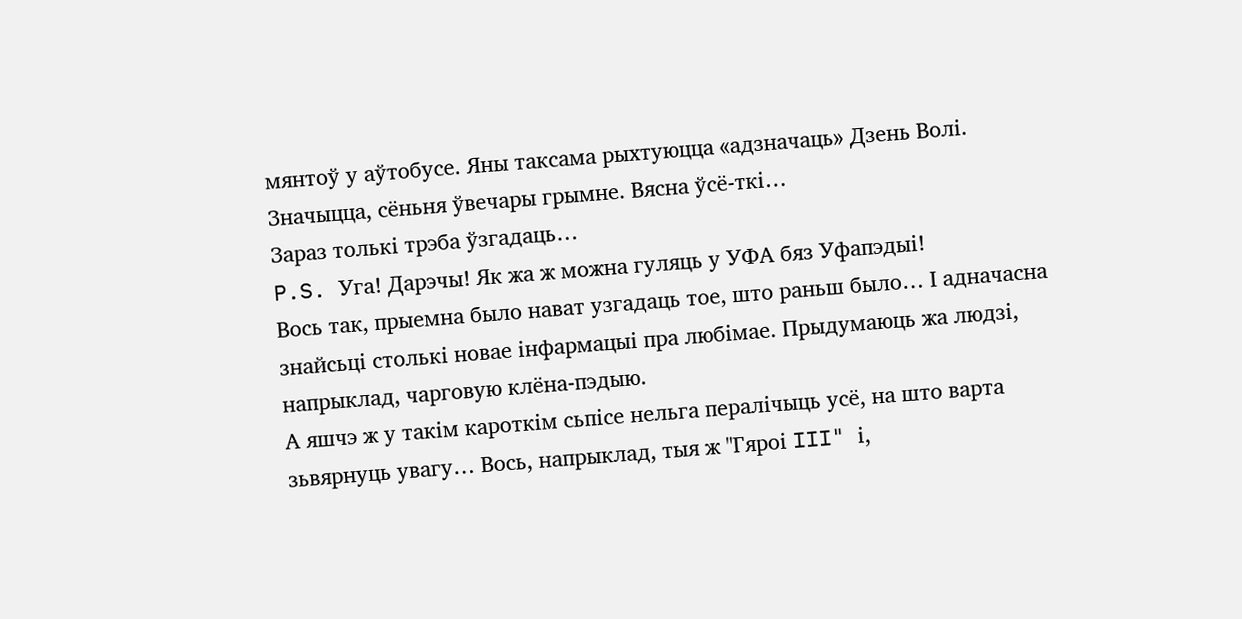мянтоў у аўтобусе. Яны таксама рыхтуюцца «адзначаць» Дзень Волі. Значыцца, сёньня ўвечары грымне. Вясна ўсё-ткі…
Зараз толькі трэба ўзгадаць…
P.S. Уга! Дарэчы! Як жа ж можна гуляць у УФА бяз Уфапэдыі!
Вось так, прыемна было нават узгадаць тое, што раньш было… І адначасна знайсьці столькі новае інфармацыі пра любімае. Прыдумаюць жа людзі, напрыклад, чарговую клёна-пэдыю.
А яшчэ ж у такім кароткім сьпісе нельга пералічыць усё, на што варта зьвярнуць увагу… Вось, напрыклад, тыя ж "Гяроі III" і,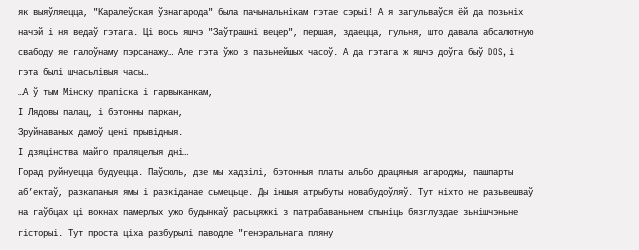як выяўляецца, "Каралеўская ўзнагарода" была пачынальнікам гэтае сэрыі! А я загульваўся ёй да позьніх начэй і ня ведаў гэтага. Ці вось яшчэ "Заўтрашні вецер", першая, здаецца, гульня, што давала абсалютную свабоду яе галоўнаму пэрсанажу… Але гэта ўжо з пазьнейшых часоў. А да гэтага ж яшчэ доўга быў DOS, і гэта былі шчасьлівыя часы…
…А ў тым Мінску прапіска і гарвыканкам,
І Лядовы палац, і бэтонны паркан,
Зруйнаваных дамоў цені прывідныя.
І дзяцінства майго праляцелыя дні…
Горад руйнуецца будуецца. Паўсюль, дзе мы хадзілі, бэтонныя платы альбо драцяныя агароджы, пашпарты аб’ектаў, разкапаныя ямы і разкіданае сьмецьце. Ды іншыя атрыбуты новабудоўляў. Тут ніхто не разьвешваў на гаўбцах ці вокнах памерлых ужо будынкаў расьцяжкі з патрабаваньнем спыніць бязглуздае зьнішчэньне гісторыі. Тут проста ціха разбурылі паводле "генэральнага пляну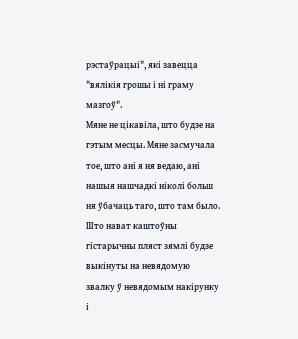рэстаўрацыі", які завецца "вялікія грошы і ні граму мазгоў".
Мяне не цікавіла, што будзе на гэтым месцы. Мяне засмучала тое, што ані я ня ведаю, ані нашыя нашчадкі ніколі больш ня ўбачаць таго, што там было. Што нават каштоўны гістарычны пляст зямлі будзе выкінуты на невядомую звалку ў невядомым накірунку і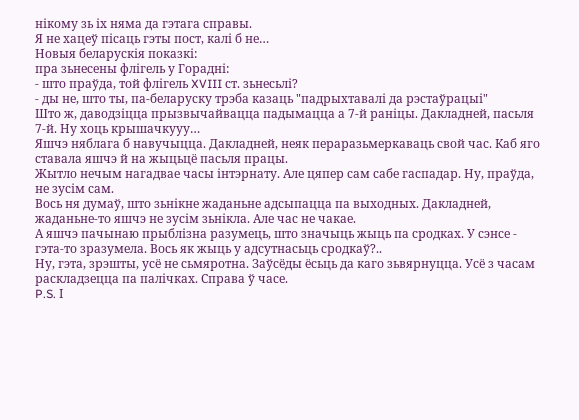нікому зь іх няма да гэтага справы.
Я не хацеў пісаць гэты пост, калі б не…
Новыя беларускія показкі:
пра зьнесены флігель у Горадні:
- што праўда, той флігель XVIII ст. зьнесьлі?
- ды не, што ты, па-беларуску трэба казаць "падрыхтавалі да рэстаўрацыі"
Што ж, даводзіцца прызвычайвацца падымацца а 7-й раніцы. Дакладней, пасьля 7-й. Ну хоць крышачкууу…
Яшчэ няблага б навучыцца. Дакладней, неяк пераразьмеркаваць свой час. Каб яго ставала яшчэ й на жыцьцё пасьля працы.
Жытло нечым нагадвае часы інтэрнату. Але цяпер сам сабе гаспадар. Ну, праўда, не зусім сам.
Вось ня думаў, што зьнікне жаданьне адсыпацца па выходных. Дакладней, жаданьне-то яшчэ не зусім зьнікла. Але час не чакае.
А яшчэ пачынаю прыблізна разумець, што значыць жыць па сродках. У сэнсе - гэта-то зразумела. Вось як жыць у адсутнасьць сродкаў?..
Ну, гэта, зрэшты, усё не сьмяротна. Заўсёды ёсьць да каго зьвярнуцца. Усё з часам раскладзецца па палічках. Справа ў часе.
P.S. І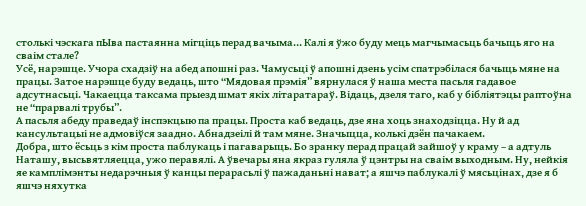столькі чэскага пЫва пастаянна мігціць перад вачыма… Калі я ўжо буду мець магчымасьць бачыць яго на сваім стале?
Усё, нарэшце. Учора схадзіў на абед апошні раз. Чамусьці ў апошні дзень усім спатрэбілася бачыць мяне на працы. Затое нарэшце буду ведаць, што “Мядовая прэмія” вярнулася ў наша места пасьля гадавое адсутнасьці. Чакаецца таксама прыезд шмат якіх літаратараў. Відаць, дзеля таго, каб у бібліятэцы раптоўна не “прарвалі трубы”.
А пасьля абеду праведаў інспэкцыю па працы. Проста каб ведаць, дзе яна хоць знаходзіцца. Ну й ад кансультацыі не адмовіўся заадно. Абнадзеілі й там мяне. Значыцца, колькі дзён пачакаем.
Добра, што ёсьць з кім проста паблукаць і пагаварыць. Бо зранку перад працай зайшоў у краму – а адтуль Наташу, высьвятляецца, ужо перавялі. А ўвечары яна якраз гуляла ў цэнтры на сваім выходным. Ну, нейкія яе камплімэнты недарэчныя ў канцы перарасьлі ў пажаданьні нават; а яшчэ паблукалі ў мясьцінах, дзе я б яшчэ няхутка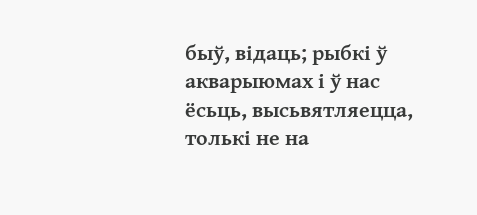быў, відаць; рыбкі ў акварыюмах і ў нас ёсьць, высьвятляецца, толькі не на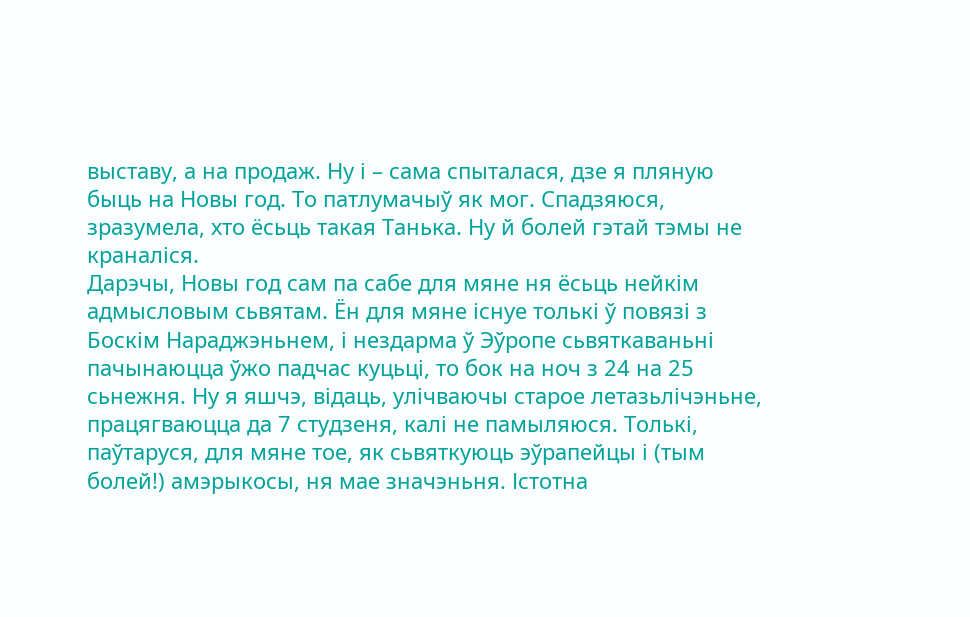выставу, а на продаж. Ну і – сама спыталася, дзе я пляную быць на Новы год. То патлумачыў як мог. Спадзяюся, зразумела, хто ёсьць такая Танька. Ну й болей гэтай тэмы не краналіся.
Дарэчы, Новы год сам па сабе для мяне ня ёсьць нейкім адмысловым сьвятам. Ён для мяне існуе толькі ў повязі з Боскім Нараджэньнем, і нездарма ў Эўропе сьвяткаваньні пачынаюцца ўжо падчас куцьці, то бок на ноч з 24 на 25 сьнежня. Ну я яшчэ, відаць, улічваючы старое летазьлічэньне, працягваюцца да 7 студзеня, калі не памыляюся. Толькі, паўтаруся, для мяне тое, як сьвяткуюць эўрапейцы і (тым болей!) амэрыкосы, ня мае значэньня. Істотна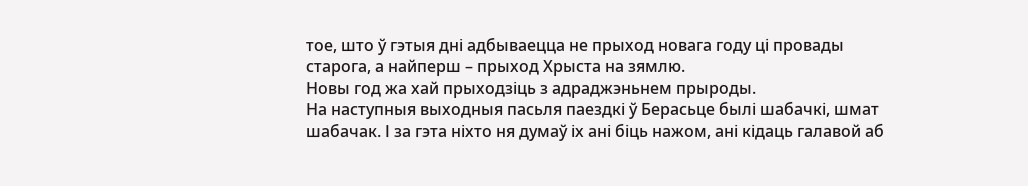тое, што ў гэтыя дні адбываецца не прыход новага году ці провады старога, а найперш – прыход Хрыста на зямлю.
Новы год жа хай прыходзіць з адраджэньнем прыроды.
На наступныя выходныя пасьля паездкі ў Берасьце былі шабачкі, шмат шабачак. І за гэта ніхто ня думаў іх ані біць нажом, ані кідаць галавой аб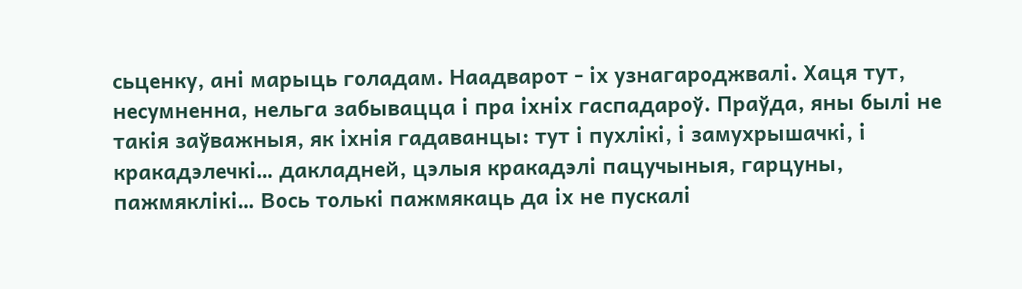сьценку, ані марыць голадам. Наадварот - іх узнагароджвалі. Хаця тут, несумненна, нельга забывацца і пра іхніх гаспадароў. Праўда, яны былі не такія заўважныя, як іхнія гадаванцы: тут і пухлікі, і замухрышачкі, і кракадэлечкі… дакладней, цэлыя кракадэлі пацучыныя, гарцуны, пажмяклікі… Вось толькі пажмякаць да іх не пускалі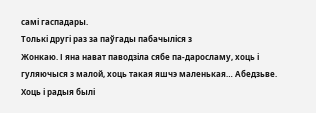самі гаспадары.
Толькі другі раз за паўгады пабачыліся з
Жонкаю. І яна нават паводзіла сябе па-даросламу, хоць і гуляючыся з малой, хоць такая яшчэ маленькая… Абедзьве.
Хоць і радыя былі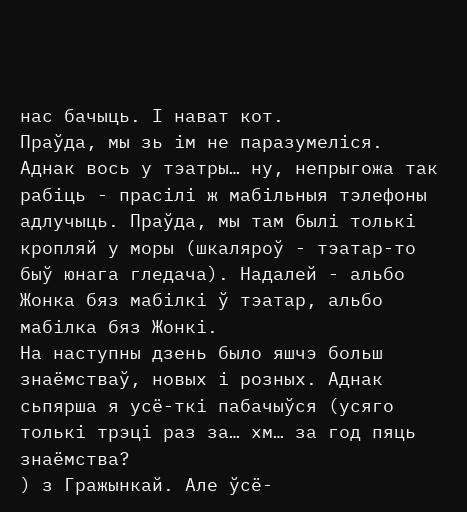нас бачыць. І нават кот.
Праўда, мы зь ім не паразумеліся. Аднак вось у тэатры… ну, непрыгожа так рабіць - прасілі ж мабільныя тэлефоны адлучыць. Праўда, мы там былі толькі кропляй у моры (шкаляроў - тэатар-то быў юнага гледача). Надалей - альбо Жонка бяз мабілкі ў тэатар, альбо мабілка бяз Жонкі.
На наступны дзень было яшчэ больш знаёмстваў, новых і розных. Аднак сьпярша я усё-ткі пабачыўся (усяго толькі трэці раз за… хм… за год пяць знаёмства?
) з Гражынкай. Але ўсё-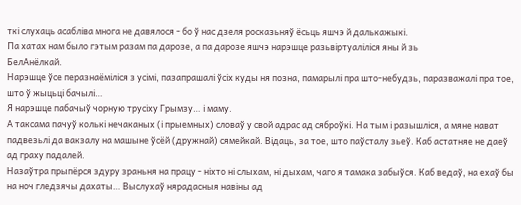ткі слухаць асабліва многа не давялося - бо ў нас дзеля росказьняў ёсьць яшчэ й далькажыкі.
Па хатах нам было гэтым разам па дарозе, а па дарозе яшчэ нарэшце разьвіртуаліліся яны й зь
БелАнёлкай.
Нарэшце ўсе перазнаёміліся з усімі, пазапрашалі ўсіх куды ня позна, памарылі пра што-небудзь, паразважалі пра тое, што ў жыцьці бачылі…
Я нарэшце пабачыў чорную трусіху Грымзу… і маму.
А таксама пачуў колькі нечаканых (і прыемных) словаў у свой адрас ад сяброўкі. На тым і разышліся, а мяне нават падвезьлі да вакзалу на машыне ўсёй (дружнай) сямейкай. Відаць, за тое, што паўсталу зьеў. Каб астатняе не даеў ад граху падалей.
Назаўтра прыпёрся здуру зраньня на працу - ніхто ні слыхам, ні дыхам, чаго я тамака забыўся. Каб ведаў, на ехаў бы на ноч гледзячы дахаты… Выслухаў нярадасныя навіны ад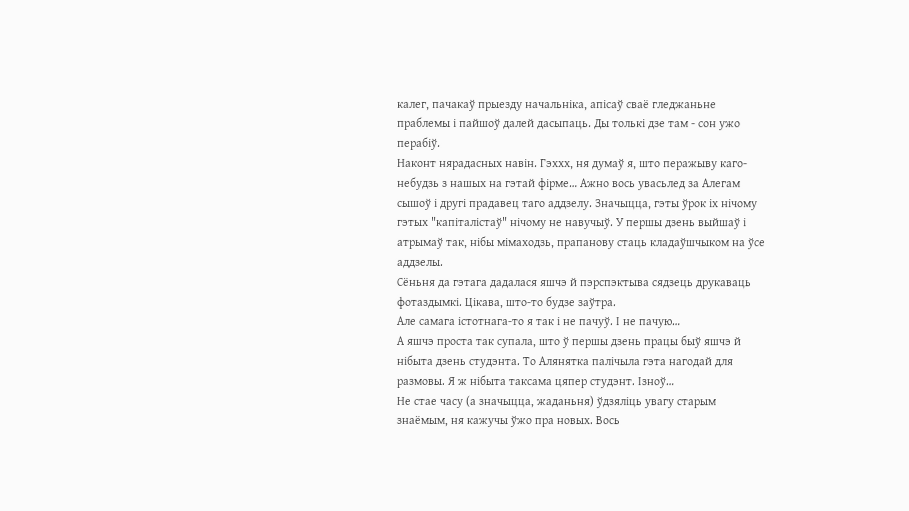калег, пачакаў прыезду начальніка, апісаў сваё гледжаньне праблемы і пайшоў далей дасыпаць. Ды толькі дзе там - сон ужо перабіў.
Наконт нярадасных навін. Гэххх, ня думаў я, што перажыву каго-небудзь з нашых на гэтай фірме… Ажно вось увасьлед за Алегам сышоў і другі прадавец таго аддзелу. Значыцца, гэты ўрок іх нічому гэтых "капіталістаў" нічому не навучыў. У першы дзень выйшаў і атрымаў так, нібы мімаходзь, прапанову стаць кладаўшчыком на ўсе аддзелы.
Сёньня да гэтага дадалася яшчэ й пэрспэктыва сядзець друкаваць фотаздымкі. Цікава, што-то будзе заўтра.
Але самага істотнага-то я так і не пачуў. І не пачую…
А яшчэ проста так супала, што ў першы дзень працы быў яшчэ й нібыта дзень студэнта. То Алянятка палічыла гэта нагодай для размовы. Я ж нібыта таксама цяпер студэнт. Ізноў…
Не стае часу (а значыцца, жаданьня) ўдзяліць увагу старым знаёмым, ня кажучы ўжо пра новых. Вось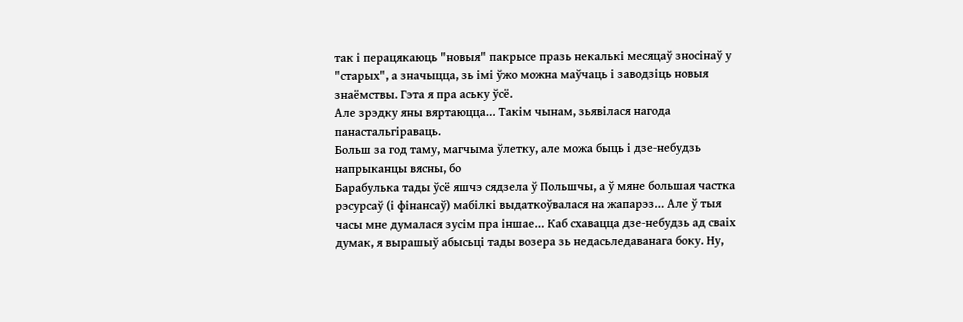так і перацякаюць "новыя" пакрысе празь некалькі месяцаў зносінаў у "старых", а значыцца, зь імі ўжо можна маўчаць і заводзіць новыя знаёмствы. Гэта я пра аську ўсё.
Але зрэдку яны вяртаюцца… Такім чынам, зьявілася нагода панастальгіраваць.
Больш за год таму, магчыма ўлетку, але можа быць і дзе-небудзь напрыканцы вясны, бо
Барабулька тады ўсё яшчэ сядзела ў Польшчы, а ў мяне большая частка рэсурсаў (і фінансаў) мабілкі выдаткоўвалася на жапарэз… Але ў тыя часы мне думалася зусім пра іншае… Каб схавацца дзе-небудзь ад сваіх думак, я вырашыў абысьці тады возера зь недасьледаванага боку. Ну,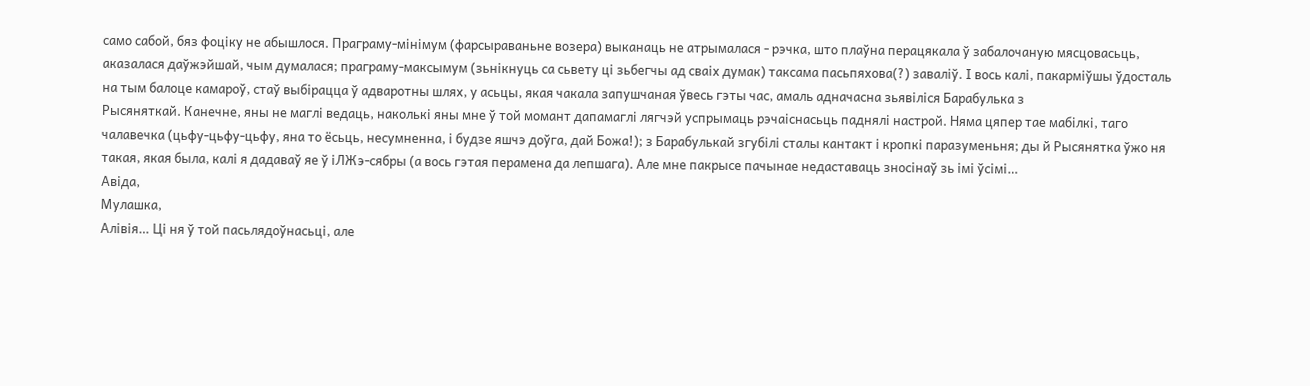само сабой, бяз фоціку не абышлося. Праграму-мінімум (фарсыраваньне возера) выканаць не атрымалася - рэчка, што плаўна перацякала ў забалочаную мясцовасьць, аказалася даўжэйшай, чым думалася; праграму-максымум (зьнікнуць са сьвету ці зьбегчы ад сваіх думак) таксама пасьпяхова(?) заваліў. І вось калі, пакарміўшы ўдосталь на тым балоце камароў, стаў выбірацца ў адваротны шлях, у асьцы, якая чакала запушчаная ўвесь гэты час, амаль адначасна зьявіліся Барабулька з
Рысяняткай. Канечне, яны не маглі ведаць, наколькі яны мне ў той момант дапамаглі лягчэй успрымаць рэчаіснасьць паднялі настрой. Няма цяпер тае мабілкі, таго чалавечка (цьфу-цьфу-цьфу, яна то ёсьць, несумненна, і будзе яшчэ доўга, дай Божа!); з Барабулькай згубілі сталы кантакт і кропкі паразуменьня; ды й Рысянятка ўжо ня такая, якая была, калі я дадаваў яе ў іЛЖэ-сябры (а вось гэтая перамена да лепшага). Але мне пакрысе пачынае недаставаць зносінаў зь імі ўсімі…
Авіда,
Мулашка,
Алівія… Ці ня ў той пасьлядоўнасьці, але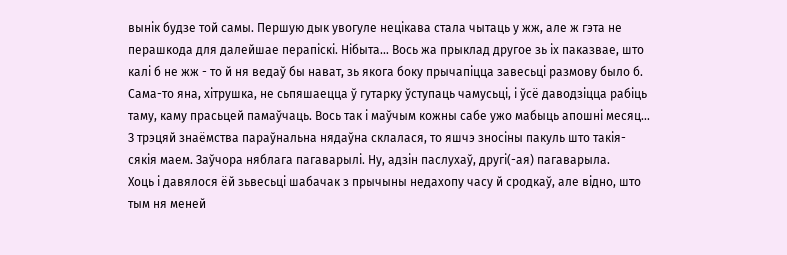вынік будзе той самы. Першую дык увогуле нецікава стала чытаць у жж, але ж гэта не перашкода для далейшае перапіскі. Нібыта… Вось жа прыклад другое зь іх паказвае, што калі б не жж - то й ня ведаў бы нават, зь якога боку прычапіцца завесьці размову было б. Сама-то яна, хітрушка, не сьпяшаецца ў гутарку ўступаць чамусьці, і ўсё даводзіцца рабіць таму, каму прасьцей памаўчаць. Вось так і маўчым кожны сабе ужо мабыць апошні месяц…
З трэцяй знаёмства параўнальна нядаўна склалася, то яшчэ зносіны пакуль што такія-сякія маем. Заўчора няблага пагаварылі. Ну, адзін паслухаў, другі(-ая) пагаварыла.
Хоць і давялося ёй зьвесьці шабачак з прычыны недахопу часу й сродкаў, але відно, што тым ня меней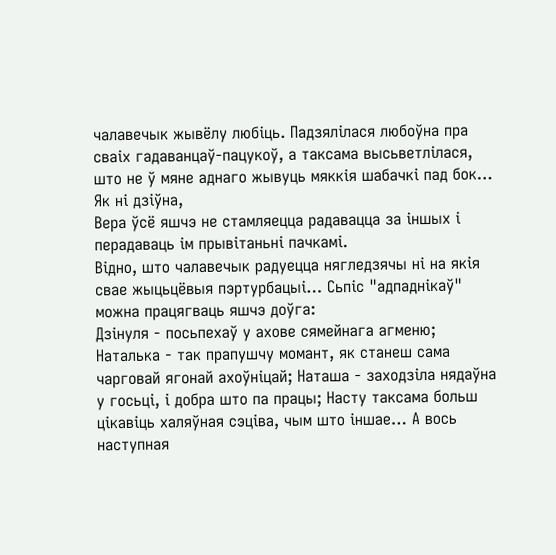чалавечык жывёлу любіць. Падзялілася любоўна пра сваіх гадаванцаў-пацукоў, а таксама высьветлілася, што не ў мяне аднаго жывуць мяккія шабачкі пад бок…
Як ні дзіўна,
Вера ўсё яшчэ не стамляецца радавацца за іншых і перадаваць ім прывітаньні пачкамі.
Відно, што чалавечык радуецца нягледзячы ні на якія свае жыцьцёвыя пэртурбацыі… Сьпіс "адпаднікаў" можна працягваць яшчэ доўга:
Дзінуля - посьпехаў у ахове сямейнага агменю;
Наталька - так прапушчу момант, як станеш сама чарговай ягонай ахоўніцай; Наташа - заходзіла нядаўна у госьці, і добра што па працы; Насту таксама больш цікавіць халяўная сэціва, чым што іншае… А вось наступная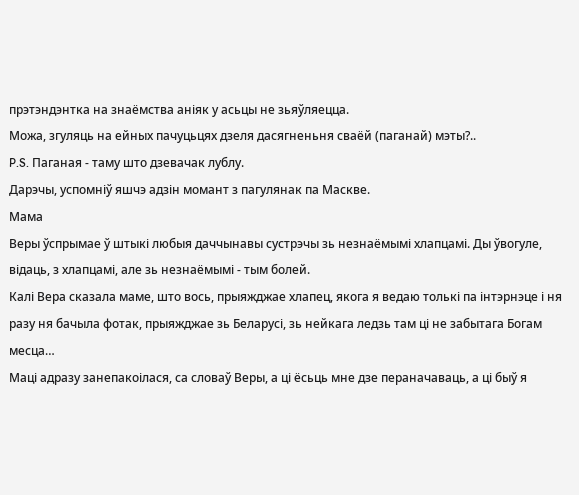прэтэндэнтка на знаёмства аніяк у асьцы не зьяўляецца.
Можа, згуляць на ейных пачуцьцях дзеля дасягненьня сваёй (паганай) мэты?..
P.S. Паганая - таму што дзевачак лублу.
Дарэчы, успомніў яшчэ адзін момант з пагулянак па Маскве.
Мама
Веры ўспрымае ў штыкі любыя даччынавы сустрэчы зь незнаёмымі хлапцамі. Ды ўвогуле, відаць, з хлапцамі, але зь незнаёмымі - тым болей.
Калі Вера сказала маме, што вось, прыяжджае хлапец, якога я ведаю толькі па інтэрнэце і ня разу ня бачыла фотак, прыяжджае зь Беларусі, зь нейкага ледзь там ці не забытага Богам месца…
Маці адразу занепакоілася, са словаў Веры, а ці ёсьць мне дзе пераначаваць, а ці быў я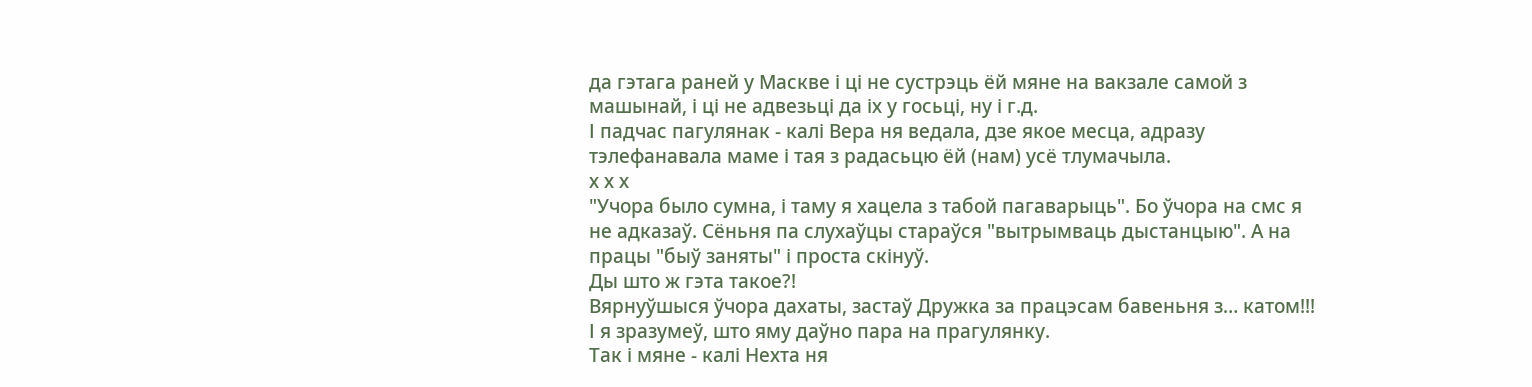да гэтага раней у Маскве і ці не сустрэць ёй мяне на вакзале самой з машынай, і ці не адвезьці да іх у госьці, ну і г.д.
І падчас пагулянак - калі Вера ня ведала, дзе якое месца, адразу тэлефанавала маме і тая з радасьцю ёй (нам) усё тлумачыла.
х х х
"Учора было сумна, і таму я хацела з табой пагаварыць". Бо ўчора на смс я не адказаў. Сёньня па слухаўцы стараўся "вытрымваць дыстанцыю". А на працы "быў заняты" і проста скінуў.
Ды што ж гэта такое?!
Вярнуўшыся ўчора дахаты, застаў Дружка за працэсам бавеньня з… катом!!!
І я зразумеў, што яму даўно пара на прагулянку.
Так і мяне - калі Нехта ня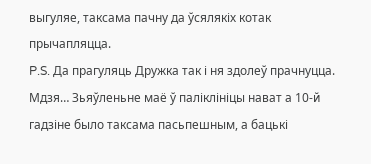выгуляе, таксама пачну да ўсялякіх котак прычапляцца.
P.S. Да прагуляць Дружка так і ня здолеў прачнуцца.
Мдзя… Зьяўленьне маё ў паліклініцы нават а 10-й гадзіне было таксама пасьпешным, а бацькі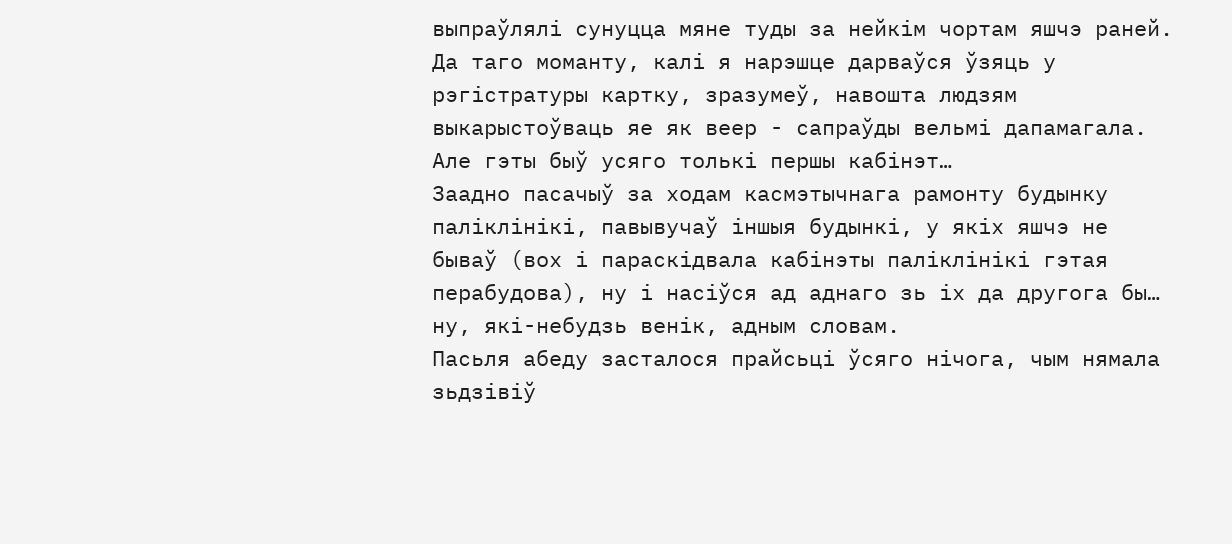выпраўлялі сунуцца мяне туды за нейкім чортам яшчэ раней. Да таго моманту, калі я нарэшце дарваўся ўзяць у рэгістратуры картку, зразумеў, навошта людзям выкарыстоўваць яе як веер - сапраўды вельмі дапамагала. Але гэты быў усяго толькі першы кабінэт…
Заадно пасачыў за ходам касмэтычнага рамонту будынку паліклінікі, павывучаў іншыя будынкі, у якіх яшчэ не бываў (вох і параскідвала кабінэты паліклінікі гэтая перабудова), ну і насіўся ад аднаго зь іх да другога бы… ну, які-небудзь венік, адным словам.
Пасьля абеду засталося прайсьці ўсяго нічога, чым нямала зьдзівіў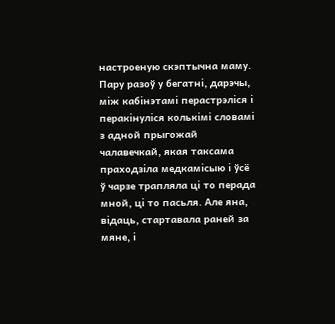настроеную скэптычна маму. Пару разоў у бегатні, дарэчы, між кабінэтамі перастрэліся і перакінуліся колькімі словамі з адной прыгожай чалавечкай, якая таксама праходзіла медкамісыю і ўсё ў чарзе трапляла ці то перада мной, ці то пасьля. Але яна, відаць, стартавала раней за мяне, і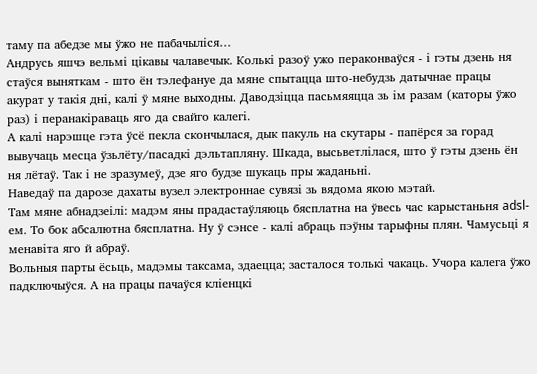таму па абедзе мы ўжо не пабачыліся…
Андрусь яшчэ вельмі цікавы чалавечык. Колькі разоў ужо пераконваўся - і гэты дзень ня стаўся выняткам - што ён тэлефануе да мяне спытацца што-небудзь датычнае працы акурат у такія дні, калі ў мяне выходны. Даводзіцца пасьмяяцца зь ім разам (каторы ўжо раз) і перанакіраваць яго да свайго калегі.
А калі нарэшце гэта ўсё пекла скончылася, дык пакуль на скутары - папёрся за горад вывучаць месца ўзьлёту/пасадкі дэльтапляну. Шкада, высьветлілася, што ў гэты дзень ён ня лётаў. Так і не зразумеў, дзе яго будзе шукаць пры жаданьні.
Наведаў па дарозе дахаты вузел электроннае сувязі зь вядома якою мэтай.
Там мяне абнадзеілі: мадэм яны прадастаўляюць бясплатна на ўвесь час карыстаньня adsl-ем. То бок абсалютна бясплатна. Ну ў сэнсе - калі абраць пэўны тарыфны плян. Чамусьці я менавіта яго й абраў.
Вольныя парты ёсьць, мадэмы таксама, здаецца; засталося толькі чакаць. Учора калега ўжо падключыўся. А на працы пачаўся кліенцкі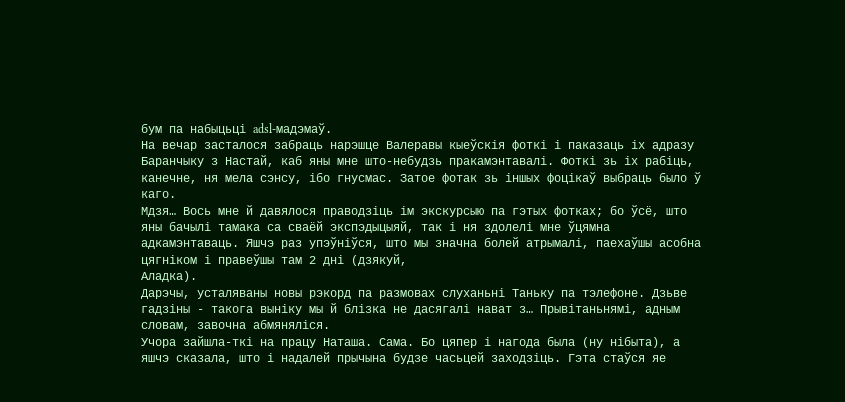бум па набыцьці adsl-мадэмаў.
На вечар засталося забраць нарэшце Валеравы кыеўскія фоткі і паказаць іх адразу Баранчыку з Настай, каб яны мне што-небудзь пракамэнтавалі. Фоткі зь іх рабіць, канечне, ня мела сэнсу, ібо гнусмас. Затое фотак зь іншых фоцікаў выбраць было ў каго.
Мдзя… Вось мне й давялося праводзіць ім экскурсыю па гэтых фотках; бо ўсё, што яны бачылі тамака са сваёй экспэдыцыяй, так і ня здолелі мне ўцямна адкамэнтаваць. Яшчэ раз упэўніўся, што мы значна болей атрымалі, паехаўшы асобна цягніком і правеўшы там 2 дні (дзякуй,
Аладка).
Дарэчы, усталяваны новы рэкорд па размовах слуханьні Таньку па тэлефоне. Дзьве гадзіны - такога выніку мы й блізка не дасягалі нават з… Прывітаньнямі, адным словам, завочна абмяняліся.
Учора зайшла-ткі на працу Наташа. Сама. Бо цяпер і нагода была (ну нібыта), а яшчэ сказала, што і надалей прычына будзе часьцей заходзіць. Гэта стаўся яе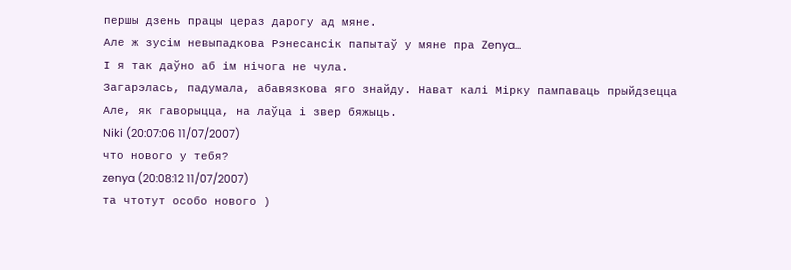першы дзень працы цераз дарогу ад мяне.
Але ж зусім невыпадкова Рэнесансік папытаў у мяне пра Zenya…
І я так даўно аб ім нічога не чула.
Загарэлась, падумала, абавязкова яго знайду. Нават калі Мірку пампаваць прыйдзецца
Але, як гаворыцца, на лаўца і звер бяжыць.
Niki (20:07:06 11/07/2007)
что нового у тебя?
zenya (20:08:12 11/07/2007)
та чтотут особо нового )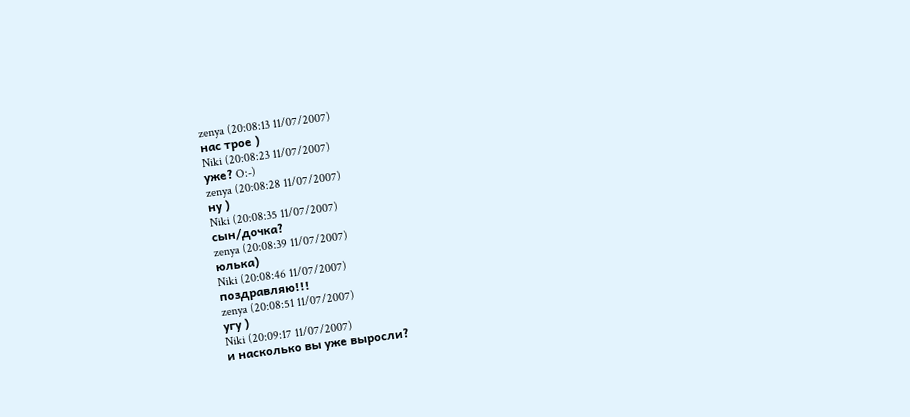zenya (20:08:13 11/07/2007)
нас трое )
Niki (20:08:23 11/07/2007)
уже? O:-)
zenya (20:08:28 11/07/2007)
ну )
Niki (20:08:35 11/07/2007)
сын/дочка?
zenya (20:08:39 11/07/2007)
юлька)
Niki (20:08:46 11/07/2007)
поздравляю!!!
zenya (20:08:51 11/07/2007)
угу )
Niki (20:09:17 11/07/2007)
и насколько вы уже выросли?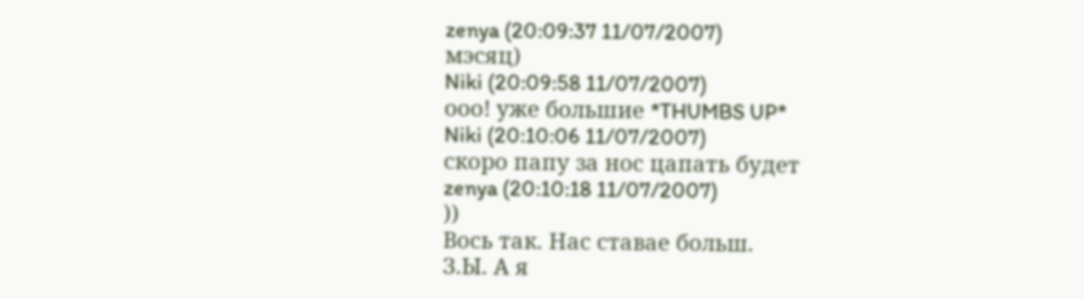zenya (20:09:37 11/07/2007)
мэсяц)
Niki (20:09:58 11/07/2007)
ооо! уже большие *THUMBS UP*
Niki (20:10:06 11/07/2007)
скоро папу за нос цапать будет
zenya (20:10:18 11/07/2007)
))
Вось так. Нас ставае больш.
З.Ы. А я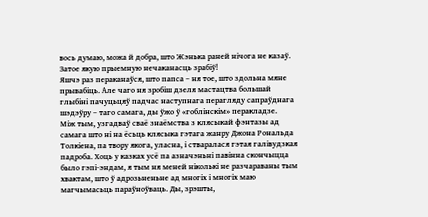вось думаю, можа й добра, што Жэнька раней нічога не казаў. Затое якую прыемную нечаканасць зрабіў!
Яшчэ раз пераканаўся, што папса – ня тое, што здольна мяне прывабіць. Але чаго ня зробіш дзеля мастацтва большай глыбіні пачуцьцяў падчас наступнага перагляду сапраўднага шэдэўру – таго самага, ды ўжо ў «гоблінскім» перакладзе.
Між тым, узгадваў сваё знаёмства з клясыкай фэнтазы ад самага што ні на ёсьць клясыка гэтага жанру Джона Рональда Толкіена, па твору якога, уласна, і стваралася гэтая галівудзкая падроба. Хоць у казках усё па азначэньні павінна скончыцца было гэпі-эндам, я тым ня меней ніколькі не разчараваны тым хвактам, што ў адрозьненьне ад многіх і многіх маю магчымасьць параўноўваць. Ды, зрэшты,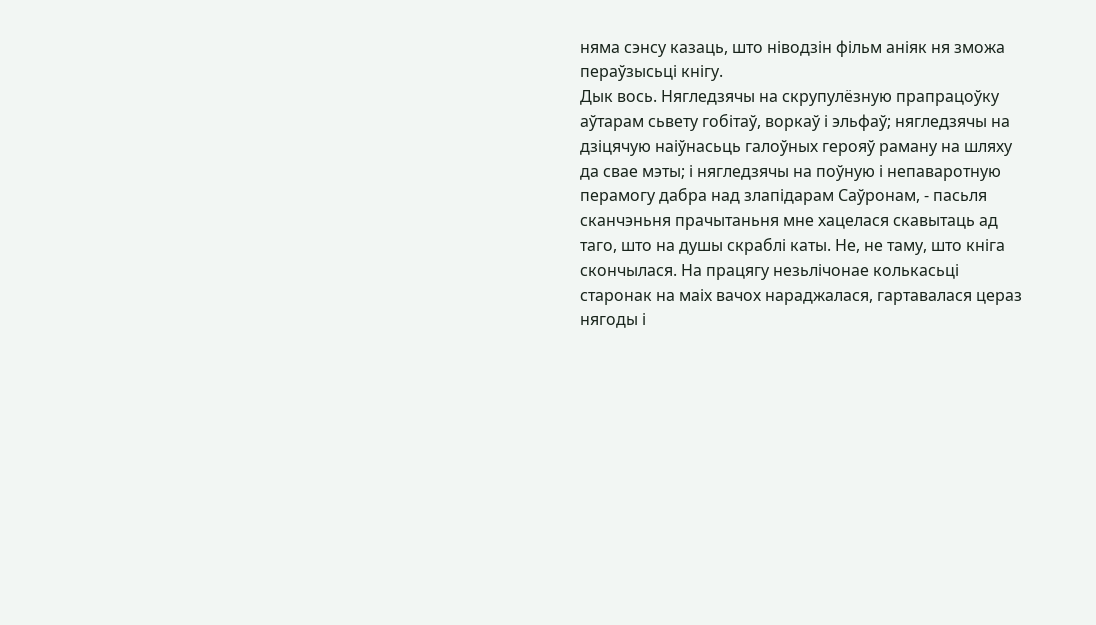няма сэнсу казаць, што ніводзін фільм аніяк ня зможа пераўзысьці кнігу.
Дык вось. Нягледзячы на скрупулёзную прапрацоўку аўтарам сьвету гобітаў, воркаў і эльфаў; нягледзячы на дзіцячую наіўнасьць галоўных герояў раману на шляху да свае мэты; і нягледзячы на поўную і непаваротную перамогу дабра над злапідарам Саўронам, - пасьля сканчэньня прачытаньня мне хацелася скавытаць ад таго, што на душы скраблі каты. Не, не таму, што кніга скончылася. На працягу незьлічонае колькасьці старонак на маіх вачох нараджалася, гартавалася цераз нягоды і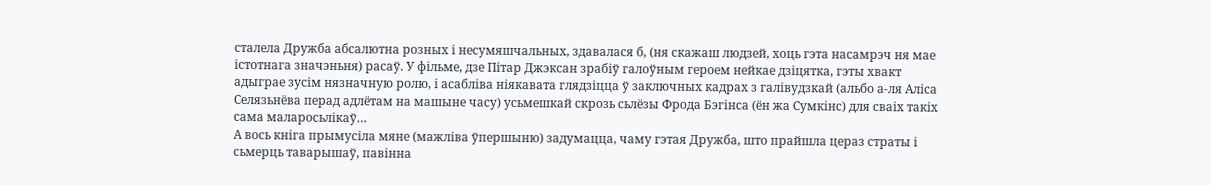сталела Дружба абсалютна розных і несумяшчальных, здавалася б, (ня скажаш людзей, хоць гэта насамрэч ня мае істотнага значэньня) расаў. У фільме, дзе Пітар Джэксан зрабіў галоўным героем нейкае дзіцятка, гэты хвакт адыграе зусім нязначную ролю, і асабліва ніякавата глядзіцца ў заключных кадрах з галівудзкай (альбо а-ля Аліса Селязьнёва перад адлётам на машыне часу) усьмешкай скрозь сьлёзы Фрода Бэгінса (ён жа Сумкінс) для сваіх такіх сама маларосьлікаў…
А вось кніга прымусіла мяне (мажліва ўпершыню) задумацца, чаму гэтая Дружба, што прайшла цераз страты і сьмерць таварышаў, павінна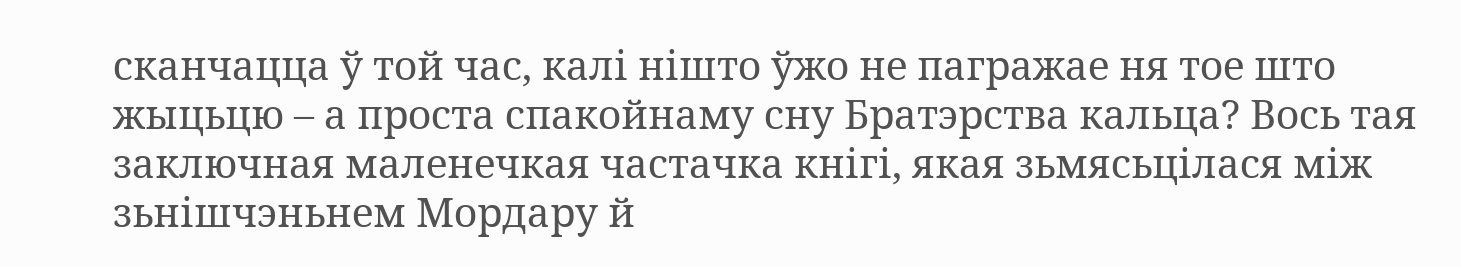сканчацца ў той час, калі нішто ўжо не пагражае ня тое што жыцьцю – а проста спакойнаму сну Братэрства кальца? Вось тая заключная маленечкая частачка кнігі, якая зьмясьцілася між зьнішчэньнем Мордару й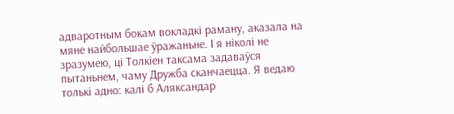адваротным бокам вокладкі раману, аказала на мяне найбольшае ўражаньне. І я ніколі не зразумею, ці Толкіен таксама задаваўся пытаньнем, чаму Дружба сканчаецца. Я ведаю толькі адно: калі б Аляксандар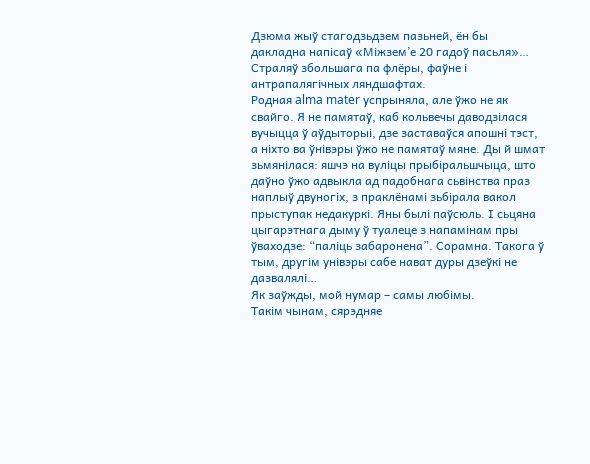Дзюма жыў стагодзьдзем пазьней, ён бы дакладна напісаў «Міжзем’е 20 гадоў пасьля»…
Страляў збольшага па флёры, фаўне і антрапалягічных ляндшафтах.
Родная alma mater успрыняла, але ўжо не як свайго. Я не памятаў, каб кольвечы даводзілася вучыцца ў аўдыторыі, дзе заставаўся апошні тэст, а ніхто ва ўнівэры ўжо не памятаў мяне. Ды й шмат зьмянілася: яшчэ на вуліцы прыбіральшчыца, што даўно ўжо адвыкла ад падобнага сьвінства праз наплыў двуногіх, з праклёнамі зьбірала вакол прыступак недакуркі. Яны былі паўсюль. І сьцяна цыгарэтнага дыму ў туалеце з напамінам пры ўваходзе: “паліць забаронена”. Сорамна. Такога ў тым, другім унівэры сабе нават дуры дзеўкі не дазвалялі…
Як заўжды, мой нумар – самы любімы.
Такім чынам, сярэдняе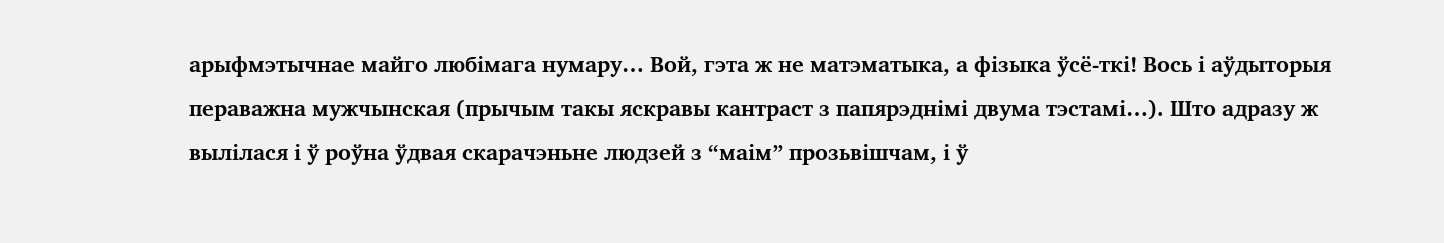арыфмэтычнае майго любімага нумару… Вой, гэта ж не матэматыка, а фізыка ўсё-ткі! Вось і аўдыторыя пераважна мужчынская (прычым такы яскравы кантраст з папярэднімі двума тэстамі…). Што адразу ж вылілася і ў роўна ўдвая скарачэньне людзей з “маім” прозьвішчам, і ў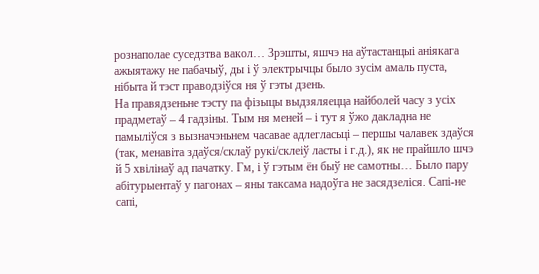рознаполае суседзтва вакол… Зрэшты, яшчэ на аўтастанцыі аніякага ажыятажу не пабачыў, ды і ў электрычцы было зусім амаль пуста, нібыта й тэст праводзіўся ня ў гэты дзень.
На правядзеньне тэсту па фізыцы выдзяляецца найболей часу з усіх прадметаў – 4 гадзіны. Тым ня меней – і тут я ўжо дакладна не памыліўся з вызначэньнем часавае адлегласьці – першы чалавек здаўся (так, менавіта здаўся/склаў рукі/склеіў ласты і г.д.), як не прайшло шчэ й 5 хвілінаў ад пачатку. Гм, і ў гэтым ён быў не самотны… Было пару абітурыентаў у пагонах – яны таксама надоўга не засядзеліся. Сапі-не сапі,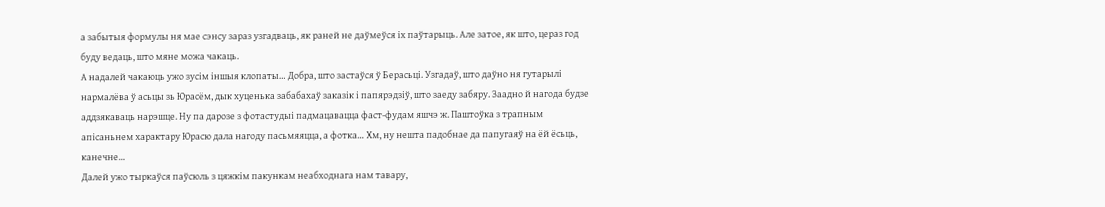а забытыя формулы ня мае сэнсу зараз узгадваць, як раней не даўмеўся іх паўтарыць. Але затое, як што, цераз год буду ведаць, што мяне можа чакаць.
А надалей чакаюць ужо зусім іншыя клопаты… Добра, што застаўся ў Берасьці. Узгадаў, што даўно ня гутарылі нармалёва ў асьцы зь Юрасём, дык хуценька забабахаў заказік і папярэдзіў, што заеду забяру. Заадно й нагода будзе аддзякаваць нарэшце. Ну па дарозе з фотастудыі падмацавацца фаст-фудам яшчэ ж. Паштоўка з трапным апісаньнем характару Юрасю дала нагоду пасьмяяцца, а фотка… Хм, ну нешта падобнае да папугаяў на ёй ёсьць, канечне…
Далей ужо тыркаўся паўсюль з цяжкім пакункам неабходнага нам тавару,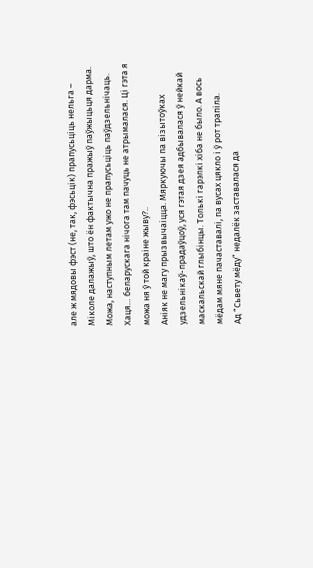але ж мядовы фэст (не, так, фэсьцік) прапусьціць нельга – Міколе далажыў, што ён фактычна пражыў паўжыцьця дарма. Можа, наступным летам ужо не прапусьціць паўдзельнічаць. Хаця… беларускага нічога там пачуць не атрымалася. Ці гэта я можа ня ў той краіне жыву?..
Аніяк не магу прызвычаіцца. Мяркуючы па візытоўках удзельнікаў-прадаўцоў, уся гэтая дзея адбывалася ў нейкай маскальскай глыбінцы. Толькі гарэлкі хіба не было. А вось мёдам мяне пачаставалі, па вусах цякло і ў рот трапіла.
Ад “Сьвету мёду” недалёк заставалася да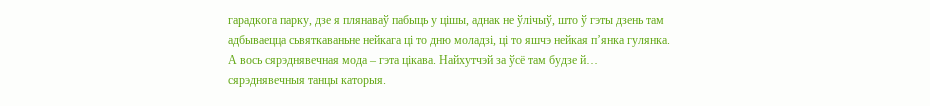гарадкога парку, дзе я плянаваў пабыць у цішы, аднак не ўлічыў, што ў гэты дзень там адбываецца сьвяткаваньне нейкага ці то дню моладзі, ці то яшчэ нейкая п’янка гулянка. А вось сярэднявечная мода – гэта цікава. Найхутчэй за ўсё там будзе й… сярэднявечныя танцы каторыя.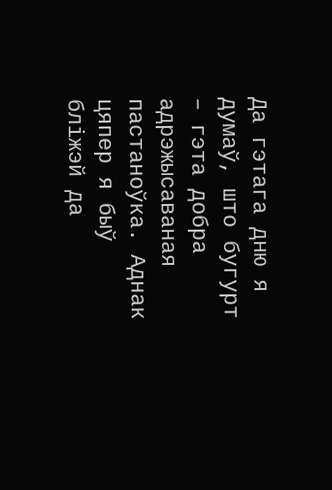Да гэтага дню я думаў, што бугурт – гэта добра адрэжысаваная пастаноўка. Аднак цяпер я быў бліжэй да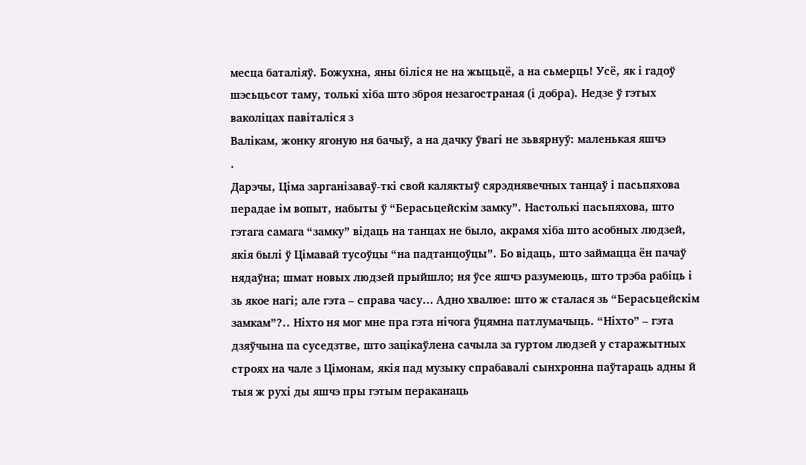месца баталіяў. Божухна, яны біліся не на жыцьцё, а на сьмерць! Усё, як і гадоў шэсьцьсот таму, толькі хіба што зброя незагостраная (і добра). Недзе ў гэтых ваколіцах павіталіся з
Валікам, жонку ягоную ня бачыў, а на дачку ўвагі не зьвярнуў: маленькая яшчэ
.
Дарэчы, Ціма зарганізаваў-ткі свой каляктыў сярэднявечных танцаў і пасьпяхова перадае ім вопыт, набыты ў “Берасьцейскім замку”. Настолькі пасьпяхова, што гэтага самага “замку” відаць на танцах не было, акрамя хіба што асобных людзей, якія былі ў Цімавай тусоўцы “на падтанцоўцы”. Бо відаць, што займацца ён пачаў нядаўна; шмат новых людзей прыйшло; ня ўсе яшчэ разумеюць, што трэба рабіць і зь якое нагі; але гэта – справа часу… Адно хвалюе: што ж сталася зь “Берасьцейскім замкам”?.. Ніхто ня мог мне пра гэта нічога ўцямна патлумачыць. “Ніхто” – гэта дзяўчына па суседзтве, што зацікаўлена сачыла за гуртом людзей у старажытных строях на чале з Цімонам, якія пад музыку спрабавалі сынхронна паўтараць адны й тыя ж рухі ды яшчэ пры гэтым пераканаць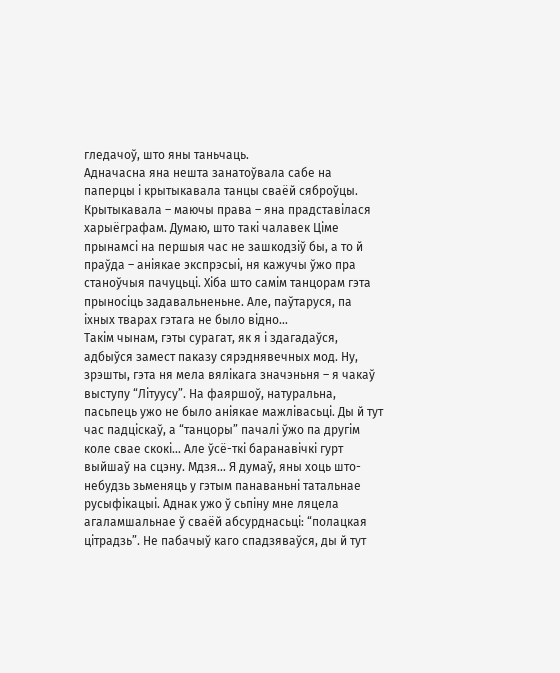гледачоў, што яны таньчаць.
Адначасна яна нешта занатоўвала сабе на паперцы і крытыкавала танцы сваёй сяброўцы. Крытыкавала – маючы права – яна прадставілася харыёграфам. Думаю, што такі чалавек Ціме прынамсі на першыя час не зашкодзіў бы, а то й праўда – аніякае экспрэсыі, ня кажучы ўжо пра станоўчыя пачуцьці. Хіба што самім танцорам гэта прыносіць задавальненьне. Але, паўтаруся, па іхных тварах гэтага не было відно…
Такім чынам, гэты сурагат, як я і здагадаўся, адбыўся замест паказу сярэднявечных мод. Ну, зрэшты, гэта ня мела вялікага значэньня – я чакаў выступу “Літуусу”. На фаяршоў, натуральна, пасьпець ужо не было аніякае мажлівасьці. Ды й тут час падціскаў, а “танцоры” пачалі ўжо па другім коле свае скокі… Але ўсё-ткі баранавічкі гурт выйшаў на сцэну. Мдзя… Я думаў, яны хоць што-небудзь зьменяць у гэтым панаваньні татальнае русыфікацыі. Аднак ужо ў сьпіну мне ляцела агаламшальнае ў сваёй абсурднасьці: “полацкая цітрадзь”. Не пабачыў каго спадзяваўся, ды й тут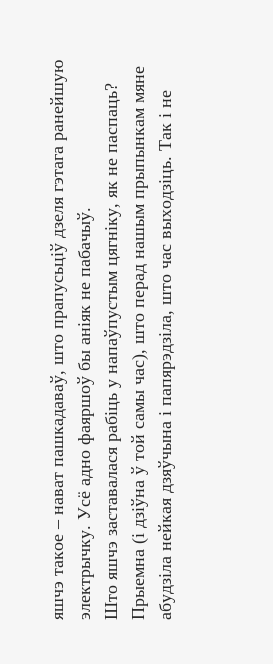яшчэ такое – нават пашкадаваў, што прапусьціў дзеля гэтага ранейшую электрычку. Усё адно фаяршоў бы аніяк не пабачыў.
Што яшчэ заставалася рабіць у напаўпустым цягніку, як не паспаць? Прыемна (і дзіўна ў той самы час), што перад нашым прыпынкам мяне абудзіла нейкая дзяўчына і папярэдзіла, што час выходзіць. Так і не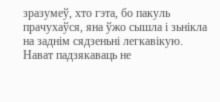зразумеў, хто гэта, бо пакуль прачухаўся, яна ўжо сышла і зьнікла на заднім сядзеньні легкавікую. Нават падзякаваць не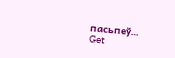пасьпеў…
Get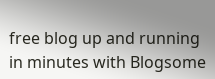free blog up and running in minutes with Blogsome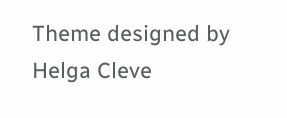Theme designed by Helga Cleve